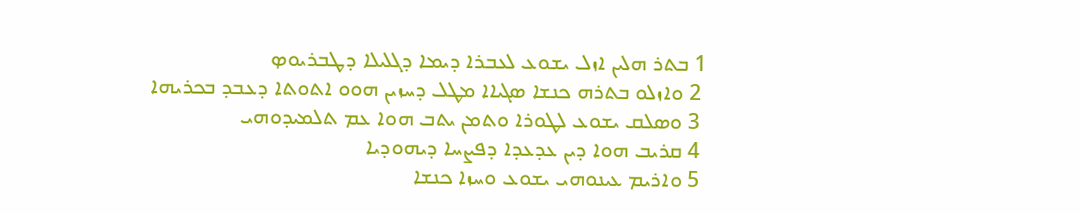1 ܒܬܪ ܗܠܝܢ ܐܙܠ ܝܫܘܥ ܠܥܒܪܐ ܕܝܡܐ ܕܓܠܝܠܐ ܕܛܒܪܝܘܤ
 2 ܘܐܙܠܘ ܒܬܪܗ ܟܢܫܐ ܤܓܝܐܐ ܡܛܠ ܕܚܙܝܢ ܗܘܘ ܐܬܘܬܐ ܕܥܒܕ ܒܟܪܝܗܐ
 3 ܘܤܠܩ ܝܫܘܥ ܠܛܘܪܐ ܘܬܡܢ ܝܬܒ ܗܘܐ ܥܡ ܬܠܡܝܕܘܗܝ
 4 ܩܪܝܒ ܗܘܐ ܕܝܢ ܥܕܥܕܐ ܕܦܨܚܐ ܕܝܗܘܕܝܐ
 5 ܘܐܪܝܡ ܥܝܢܘܗܝ ܝܫܘܥ ܘܚܙܐ ܟܢܫܐ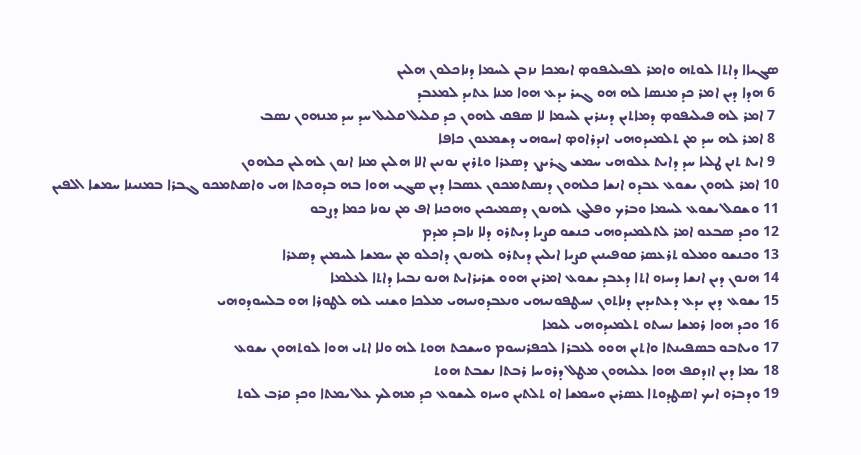ܤܓܝܐܐ ܕܐܬܐ ܠܘܬܗ ܘܐܡܪ ܠܦܝܠܝܦܘܤ ܐܝܡܟܐ ܢܙܒܢ ܠܚܡܐ ܕܢܐܟܠܘܢ ܗܠܝܢ
 6 ܗܕܐ ܕܝܢ ܐܡܪ ܟܕ ܡܢܤܐ ܠܗ ܗܘ ܓܝܪ ܝܕܥ ܗܘܐ ܡܢܐ ܥܬܝܕ ܠܡܥܒܕ
 7 ܐܡܪ ܠܗ ܦܝܠܝܦܘܤ ܕܡܐܬܝܢ ܕܝܢܪܝܢ ܠܚܡܐ ܠܐ ܤܦܩ ܠܗܘܢ ܟܕ ܩܠܝܠ ܩܠܝܠ ܚܕ ܚܕ ܡܢܗܘܢ ܢܤܒ
 8 ܐܡܪ ܠܗ ܚܕ ܡܢ ܬܠܡܝܕܘܗܝ ܐܢܕܪܐܘܤ ܐܚܘܗܝ ܕܫܡܥܘܢ ܟܐܦܐ
 9 ܐܝܬ ܬܢܢ ܛܠܝܐ ܚܕ ܕܐܝܬ ܥܠܘܗܝ ܚܡܫ ܓܪܝܨܢ ܕܤܥܪܐ ܘܬܪܝܢ ܢܘܢܝܢ ܐܠܐ ܗܠܝܢ ܡܢܐ ܐܢܘܢ ܠܗܠܝܢ ܟܠܗܘܢ
10 ܐܡܪ ܠܗܘܢ ܝܫܘܥ ܥܒܕܘ ܐܢܫܐ ܟܠܗܘܢ ܕܢܤܬܡܟܘܢ ܥܤܒܐ ܕܝܢ ܤܓܝ ܗܘܐ ܒܗ ܒܕܘܟܬܐ ܗܝ ܘܐܤܬܡܟܘ ܓܒܪܐ ܒܡܢܝܢܐ ܚܡܫܐ ܐܠܦܝܢ
11 ܘܫܩܠ ܝܫܘܥ ܠܚܡܐ ܘܒܪܟ ܘܦܠܓ ܠܗܢܘܢ ܕܤܡܝܟܝܢ ܘܗܟܢܐ ܐܦ ܡܢ ܢܘܢܐ ܟܡܐ ܕܨܒܘ
12 ܘܟܕ ܤܒܥܘ ܐܡܪ ܠܬܠܡܝܕܘܗܝ ܟܢܫܘ ܩܨܝܐ ܕܝܬܪܘ ܕܠܐ ܢܐܒܕ ܡܕܡ
13 ܘܟܢܫܘ ܘܡܠܘ ܬܪܥܤܪ ܩܘܦܝܢܝܢ ܩܨܝܐ ܐܝܠܝܢ ܕܝܬܪܘ ܠܗܢܘܢ ܕܐܟܠܘ ܡܢ ܚܡܫܐ ܠܚܡܝܢ ܕܤܥܪܐ
14 ܗܢܘܢ ܕܝܢ ܐܢܫܐ ܕܚܙܘ ܐܬܐ ܕܥܒܕ ܝܫܘܥ ܐܡܪܝܢ ܗܘܘ ܫܪܝܪܐܝܬ ܗܢܘ ܢܒܝܐ ܕܐܬܐ ܠܥܠܡܐ
15 ܝܫܘܥ ܕܝܢ ܝܕܥ ܕܥܬܝܕܝܢ ܕܢܐܬܘܢ ܢܚܛܦܘܢܝܗܝ ܘܢܥܒܕܘܢܝܗܝ ܡܠܟܐ ܘܫܢܝ ܠܗ ܠܛܘܪܐ ܗܘ ܒܠܚܘܕܘܗܝ
16 ܘܟܕ ܗܘܐ ܪܡܫܐ ܢܚܬܘ ܬܠܡܝܕܘܗܝ ܠܝܡܐ
17 ܘܝܬܒܘ ܒܤܦܝܢܬܐ ܘܐܬܝܢ ܗܘܘ ܠܥܒܪܐ ܠܟܦܪܢܚܘܡ ܘܚܫܟܬ ܗܘܬ ܠܗ ܘܠܐ ܐܬܝ ܗܘܐ ܠܘܬܗܘܢ ܝܫܘܥ
18 ܝܡܐ ܕܝܢ ܐܙܕܩܦ ܗܘܐ ܥܠܝܗܘܢ ܡܛܠ ܕܪܘܚܐ ܪܒܬܐ ܢܫܒܬ ܗܘܬ
19 ܘܕܒܪܘ ܐܝܟ ܐܤܛܕܘܬܐ ܥܤܪܝܢ ܘܚܡܫܐ ܐܘ ܬܠܬܝܢ ܘܚܙܘ ܠܝܫܘܥ ܟܕ ܡܗܠܟ ܥܠ ܝܡܬܐ ܘܟܕ ܩܪܒ ܠܘܬ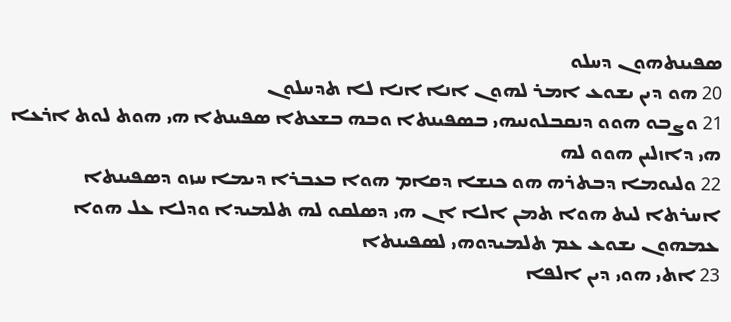ܤܦܝܢܬܗܘܢ ܕܚܠܘ
20 ܗܘ ܕܝܢ ܝܫܘܥ ܐܡܪ ܠܗܘܢ ܐܢܐ ܐܢܐ ܠܐ ܬܕܚܠܘܢ
21 ܘܨܒܘ ܗܘܘ ܕܢܩܒܠܘܢܝܗܝ ܒܤܦܝܢܬܐ ܘܒܗ ܒܫܥܬܐ ܤܦܝܢܬܐ ܗܝ ܗܘܬ ܠܘܬ ܐܪܥܐ ܗܝ ܕܐܙܠܝܢ ܗܘܘ ܠܗ
22 ܘܠܝܘܡܐ ܕܒܬܪܗ ܗܘ ܟܢܫܐ ܕܩܐܡ ܗܘܐ ܒܥܒܪܐ ܕܝܡܐ ܚܙܘ ܕܤܦܝܢܬܐ ܐܚܪܬܐ ܠܝܬ ܗܘܐ ܬܡܢ ܐܠܐ ܐܢ ܗܝ ܕܤܠܩܘ ܠܗ ܬܠܡܝܕܐ ܘܕܠܐ ܥܠ ܗܘܐ ܥܡܗܘܢ ܝܫܘܥ ܥܡ ܬܠܡܝܕܘܗܝ ܠܤܦܝܢܬܐ
23 ܐܬܝ ܗܘܝ ܕܝܢ ܐܠܦܐ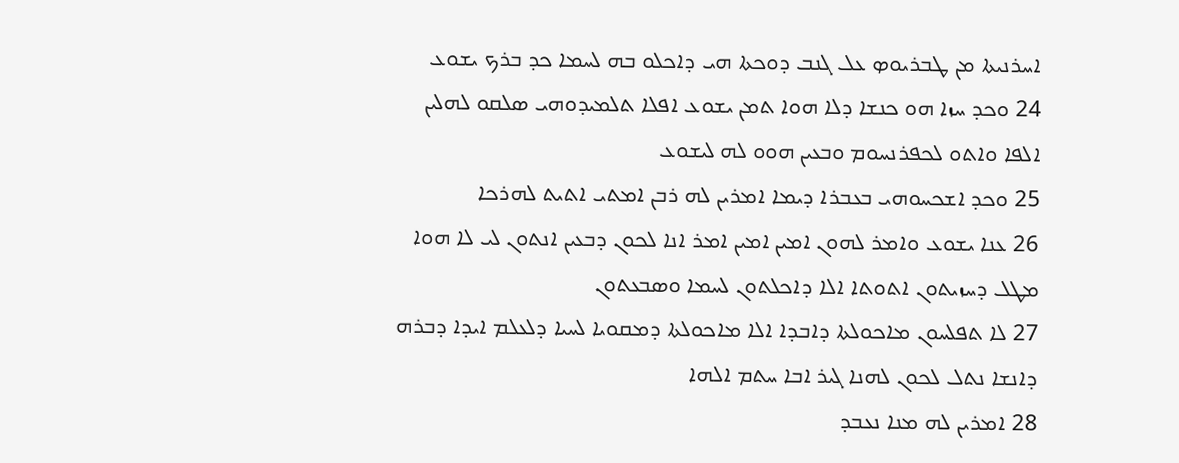ܐܚܪܢܝܬܐ ܡܢ ܛܒܪܝܘܤ ܥܠ ܓܢܒ ܕܘܟܬܐ ܗܝ ܕܐܟܠܘ ܒܗ ܠܚܡܐ ܟܕ ܒܪܟ ܝܫܘܥ
24 ܘܟܕ ܚܙܐ ܗܘ ܟܢܫܐ ܕܠܐ ܗܘܐ ܬܡܢ ܝܫܘܥ ܐܦܠܐ ܬܠܡܝܕܘܗܝ ܤܠܩܘ ܠܗܠܝܢ ܐܠܦܐ ܘܐܬܘ ܠܟܦܪܢܚܘܡ ܘܒܥܝܢ ܗܘܘ ܠܗ ܠܝܫܘܥ
25 ܘܟܕ ܐܫܟܚܘܗܝ ܒܥܒܪܐ ܕܝܡܐ ܐܡܪܝܢ ܠܗ ܪܒܢ ܐܡܬܝ ܐܬܝܬ ܠܗܪܟܐ
26 ܥܢܐ ܝܫܘܥ ܘܐܡܪ ܠܗܘܢ ܐܡܝܢ ܐܡܝܢ ܐܡܪ ܐܢܐ ܠܟܘܢ ܕܒܥܝܢ ܐܢܬܘܢ ܠܝ ܠܐ ܗܘܐ ܡܛܠ ܕܚܙܝܬܘܢ ܐܬܘܬܐ ܐܠܐ ܕܐܟܠܬܘܢ ܠܚܡܐ ܘܤܒܥܬܘܢ
27 ܠܐ ܬܦܠܚܘܢ ܡܐܟܘܠܬܐ ܕܐܒܕܐ ܐܠܐ ܡܐܟܘܠܬܐ ܕܡܩܘܝܐ ܠܚܝܐ ܕܠܥܠܡ ܐܝܕܐ ܕܒܪܗ ܕܐܢܫܐ ܢܬܠ ܠܟܘܢ ܠܗܢܐ ܓܝܪ ܐܒܐ ܚܬܡ ܐܠܗܐ
28 ܐܡܪܝܢ ܠܗ ܡܢܐ ܢܥܒܕ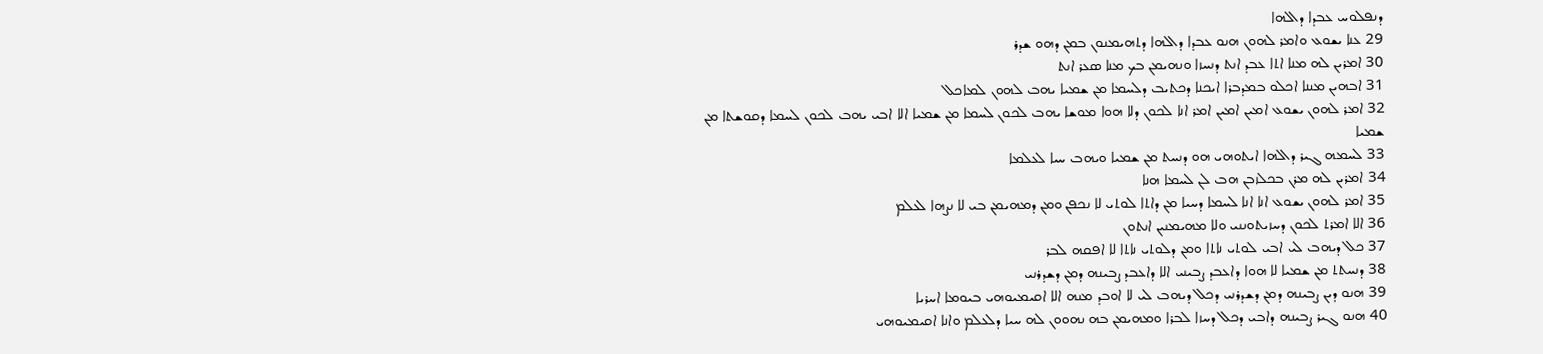ܕܢܦܠܘܚ ܥܒܕܐ ܕܐܠܗܐ
29 ܥܢܐ ܝܫܘܥ ܘܐܡܪ ܠܗܘܢ ܗܢܘ ܥܒܕܐ ܕܐܠܗܐ ܕܬܗܝܡܢܘܢ ܒܡܢ ܕܗܘ ܫܕܪ
30 ܐܡܪܝܢ ܠܗ ܡܢܐ ܐܬܐ ܥܒܕ ܐܢܬ ܕܢܚܙܐ ܘܢܗܝܡܢ ܒܟ ܡܢܐ ܤܥܪ ܐܢܬ
31 ܐܒܗܝܢ ܡܢܢܐ ܐܟܠܘ ܒܡܕܒܪܐ ܐܝܟܢܐ ܕܟܬܝܒ ܕܠܚܡܐ ܡܢ ܫܡܝܐ ܝܗܒ ܠܗܘܢ ܠܡܐܟܠ
32 ܐܡܪ ܠܗܘܢ ܝܫܘܥ ܐܡܝܢ ܐܡܝܢ ܐܡܪ ܐܢܐ ܠܟܘܢ ܕܠܐ ܗܘܐ ܡܘܫܐ ܝܗܒ ܠܟܘܢ ܠܚܡܐ ܡܢ ܫܡܝܐ ܐܠܐ ܐܒܝ ܝܗܒ ܠܟܘܢ ܠܚܡܐ ܕܩܘܫܬܐ ܡܢ ܫܡܝܐ
33 ܠܚܡܗ ܓܝܪ ܕܐܠܗܐ ܐܝܬܘܗܝ ܗܘ ܕܢܚܬ ܡܢ ܫܡܝܐ ܘܝܗܒ ܚܝܐ ܠܥܠܡܐ
34 ܐܡܪܝܢ ܠܗ ܡܪܢ ܒܟܠܙܒܢ ܗܒ ܠܢ ܠܚܡܐ ܗܢܐ
35 ܐܡܪ ܠܗܘܢ ܝܫܘܥ ܐܢܐ ܐܢܐ ܠܚܡܐ ܕܚܝܐ ܡܢ ܕܐܬܐ ܠܘܬܝ ܠܐ ܢܟܦܢ ܘܡܢ ܕܡܗܝܡܢ ܒܝ ܠܐ ܢܨܗܐ ܠܥܠܡ
36 ܐܠܐ ܐܡܪܬ ܠܟܘܢ ܕܚܙܝܬܘܢܢܝ ܘܠܐ ܡܗܝܡܢܝܢ ܐܢܬܘܢ
37 ܟܠ ܕܝܗܒ ܠܝ ܐܒܝ ܠܘܬܝ ܢܐܬܐ ܘܡܢ ܕܠܘܬܝ ܢܐܬܐ ܠܐ ܐܦܩܗ ܠܒܪ
38 ܕܢܚܬܬ ܡܢ ܫܡܝܐ ܠܐ ܗܘܐ ܕܐܥܒܕ ܨܒܝܢܝ ܐܠܐ ܕܐܥܒܕ ܨܒܝܢܗ ܕܡܢ ܕܫܕܪܢܝ
39 ܗܢܘ ܕܝܢ ܨܒܝܢܗ ܕܡܢ ܕܫܕܪܢܝ ܕܟܠ ܕܝܗܒ ܠܝ ܠܐ ܐܘܒܕ ܡܢܗ ܐܠܐ ܐܩܝܡܝܘܗܝ ܒܝܘܡܐ ܐܚܪܝܐ
40 ܗܢܘ ܓܝܪ ܨܒܝܢܗ ܕܐܒܝ ܕܟܠ ܕܚܙܐ ܠܒܪܐ ܘܡܗܝܡܢ ܒܗ ܢܗܘܘܢ ܠܗ ܚܝܐ ܕܠܥܠܡ ܘܐܢܐ ܐܩܝܡܝܘܗܝ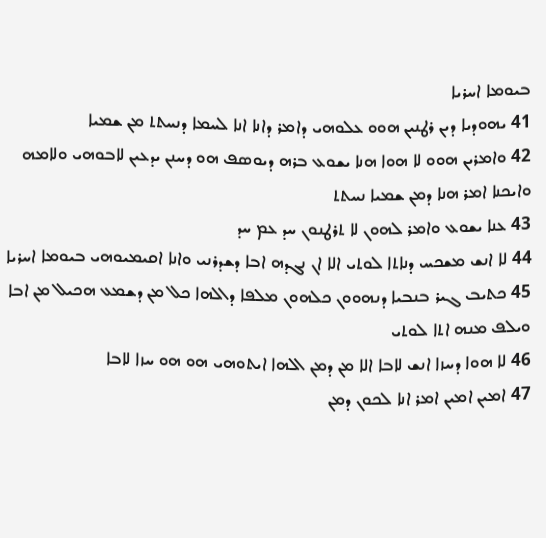ܒܝܘܡܐ ܐܚܪܝܐ
41 ܝܗܘܕܝܐ ܕܝܢ ܪܛܢܝܢ ܗܘܘ ܥܠܘܗܝ ܕܐܡܪ ܕܐܢܐ ܐܢܐ ܠܚܡܐ ܕܢܚܬܬ ܡܢ ܫܡܝܐ
42 ܘܐܡܪܝܢ ܗܘܘ ܠܐ ܗܘܐ ܗܢܐ ܝܫܘܥ ܒܪܗ ܕܝܘܤܦ ܗܘ ܕܚܢܢ ܝܕܥܝܢ ܠܐܒܘܗܝ ܘܠܐܡܗ ܘܐܝܟܢܐ ܐܡܪ ܗܢܐ ܕܡܢ ܫܡܝܐ ܢܚܬܬ
43 ܥܢܐ ܝܫܘܥ ܘܐܡܪ ܠܗܘܢ ܠܐ ܬܪܛܢܘܢ ܚܕ ܥܡ ܚܕ
44 ܠܐ ܐܢܫ ܡܫܟܚ ܕܢܐܬܐ ܠܘܬܝ ܐܠܐ ܐܢ ܢܓܕܗ ܐܒܐ ܕܫܕܪܢܝ ܘܐܢܐ ܐܩܝܡܝܘܗܝ ܒܝܘܡܐ ܐܚܪܝܐ
45 ܟܬܝܒ ܓܝܪ ܒܢܒܝܐ ܕܢܗܘܘܢ ܟܠܗܘܢ ܡܠܦܐ ܕܐܠܗܐ ܟܠ ܡܢ ܕܫܡܥ ܗܟܝܠ ܡܢ ܐܒܐ ܘܝܠܦ ܡܢܗ ܐܬܐ ܠܘܬܝ
46 ܠܐ ܗܘܐ ܕܚܙܐ ܐܢܫ ܠܐܒܐ ܐܠܐ ܡܢ ܕܡܢ ܐܠܗܐ ܐܝܬܘܗܝ ܗܘ ܗܘ ܚܙܐ ܠܐܒܐ
47 ܐܡܝܢ ܐܡܝܢ ܐܡܪ ܐܢܐ ܠܟܘܢ ܕܡܢ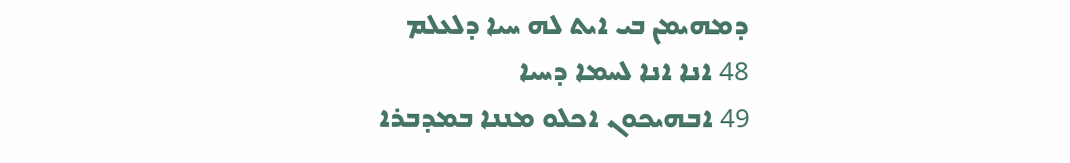ܕܡܗܝܡܢ ܒܝ ܐܝܬ ܠܗ ܚܝܐ ܕܠܥܠܡ
48 ܐܢܐ ܐܢܐ ܠܚܡܐ ܕܚܝܐ
49 ܐܒܗܝܟܘܢ ܐܟܠܘ ܡܢܢܐ ܒܡܕܒܪܐ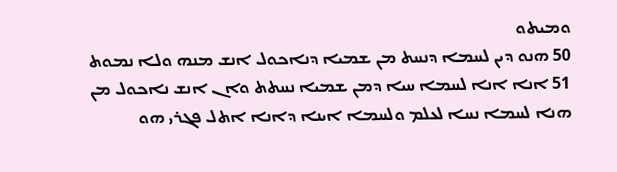ܘܡܝܬܘ
50 ܗܢܘ ܕܝܢ ܠܚܡܐ ܕܢܚܬ ܡܢ ܫܡܝܐ ܕܢܐܟܘܠ ܐܢܫ ܡܢܗ ܘܠܐ ܢܡܘܬ
51 ܐܢܐ ܐܢܐ ܠܚܡܐ ܚܝܐ ܕܡܢ ܫܡܝܐ ܢܚܬܬ ܘܐܢ ܐܢܫ ܢܐܟܘܠ ܡܢ ܗܢܐ ܠܚܡܐ ܢܚܐ ܠܥܠܡ ܘܠܚܡܐ ܐܝܢܐ ܕܐܢܐ ܐܬܠ ܦܓܪܝ ܗܘ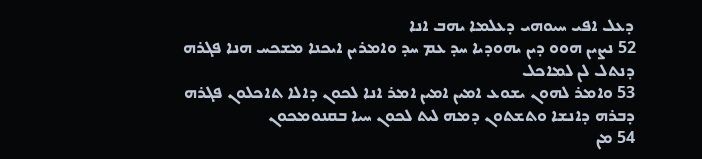ܕܥܠ ܐܦܝ ܚܝܘܗܝ ܕܥܠܡܐ ܝܗܒ ܐܢܐ
52 ܢܨܝܢ ܗܘܘ ܕܝܢ ܝܗܘܕܝܐ ܚܕ ܥܡ ܚܕ ܘܐܡܪܝܢ ܐܝܟܢܐ ܡܫܟܚ ܗܢܐ ܦܓܪܗ ܕܢܬܠ ܠܢ ܠܡܐܟܠ
53 ܘܐܡܪ ܠܗܘܢ ܝܫܘܥ ܐܡܝܢ ܐܡܝܢ ܐܡܪ ܐܢܐ ܠܟܘܢ ܕܐܠܐ ܬܐܟܠܘܢ ܦܓܪܗ ܕܒܪܗ ܕܐܢܫܐ ܘܬܫܬܘܢ ܕܡܗ ܠܝܬ ܠܟܘܢ ܚܝܐ ܒܩܢܘܡܟܘܢ
54 ܡܢ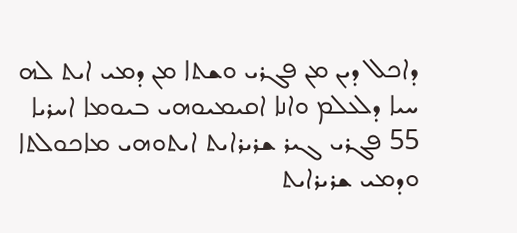ܕܐܟܠ ܕܝܢ ܡܢ ܦܓܪܝ ܘܫܬܐ ܡܢ ܕܡܝ ܐܝܬ ܠܗ ܚܝܐ ܕܠܥܠܡ ܘܐܢܐ ܐܩܝܡܝܘܗܝ ܒܝܘܡܐ ܐܚܪܝܐ
55 ܦܓܪܝ ܓܝܪ ܫܪܝܪܐܝܬ ܐܝܬܘܗܝ ܡܐܟܘܠܬܐ ܘܕܡܝ ܫܪܝܪܐܝܬ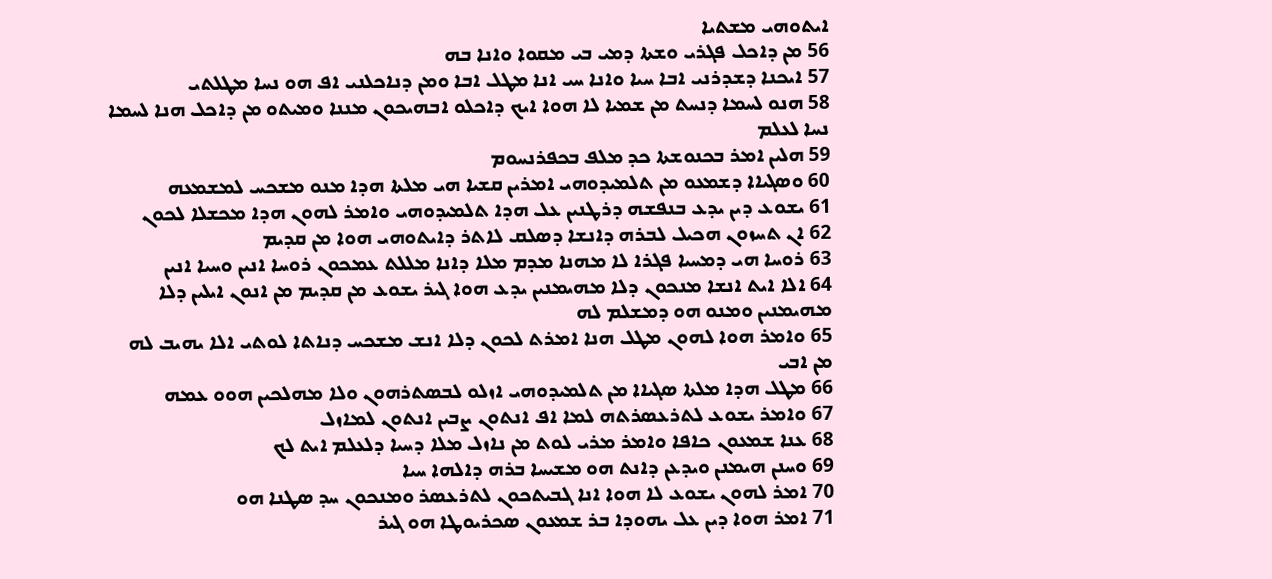ܐܝܬܘܗܝ ܡܫܬܝܐ
56 ܡܢ ܕܐܟܠ ܦܓܪܝ ܘܫܬܐ ܕܡܝ ܒܝ ܡܩܘܐ ܘܐܢܐ ܒܗ
57 ܐܝܟܢܐ ܕܫܕܪܢܝ ܐܒܐ ܚܝܐ ܘܐܢܐ ܚܝ ܐܢܐ ܡܛܠ ܐܒܐ ܘܡܢ ܕܢܐܟܠܢܝ ܐܦ ܗܘ ܢܚܐ ܡܛܠܬܝ
58 ܗܢܘ ܠܚܡܐ ܕܢܚܬ ܡܢ ܫܡܝܐ ܠܐ ܗܘܐ ܐܝܟ ܕܐܟܠܘ ܐܒܗܝܟܘܢ ܡܢܢܐ ܘܡܝܬܘ ܡܢ ܕܐܟܠ ܗܢܐ ܠܚܡܐ ܢܚܐ ܠܥܠܡ
59 ܗܠܝܢ ܐܡܪ ܒܟܢܘܫܬܐ ܟܕ ܡܠܦ ܒܟܦܪܢܚܘܡ
60 ܘܤܓܝܐܐ ܕܫܡܥܘ ܡܢ ܬܠܡܝܕܘܗܝ ܐܡܪܝܢ ܩܫܝܐ ܗܝ ܡܠܬܐ ܗܕܐ ܡܢܘ ܡܫܟܚ ܠܡܫܡܥܗ
61 ܝܫܘܥ ܕܝܢ ܝܕܥ ܒܢܦܫܗ ܕܪܛܢܝܢ ܥܠ ܗܕܐ ܬܠܡܝܕܘܗܝ ܘܐܡܪ ܠܗܘܢ ܗܕܐ ܡܟܫܠܐ ܠܟܘܢ
62 ܐܢ ܬܚܙܘܢ ܗܟܝܠ ܠܒܪܗ ܕܐܢܫܐ ܕܤܠܩ ܠܐܬܪ ܕܐܝܬܘܗܝ ܗܘܐ ܡܢ ܩܕܝܡ
63 ܪܘܚܐ ܗܝ ܕܡܚܝܐ ܦܓܪܐ ܠܐ ܡܗܢܐ ܡܕܡ ܡܠܐ ܕܐܢܐ ܡܠܠܬ ܥܡܟܘܢ ܪܘܚܐ ܐܢܝܢ ܘܚܝܐ ܐܢܝܢ
64 ܐܠܐ ܐܝܬ ܐܢܫܐ ܡܢܟܘܢ ܕܠܐ ܡܗܝܡܢܝܢ ܝܕܥ ܗܘܐ ܓܝܪ ܝܫܘܥ ܡܢ ܩܕܝܡ ܡܢ ܐܢܘܢ ܐܝܠܝܢ ܕܠܐ ܡܗܝܡܢܝܢ ܘܡܢܘ ܗܘ ܕܡܫܠܡ ܠܗ
65 ܘܐܡܪ ܗܘܐ ܠܗܘܢ ܡܛܠ ܗܢܐ ܐܡܪܬ ܠܟܘܢ ܕܠܐ ܐܢܫ ܡܫܟܚ ܕܢܐܬܐ ܠܘܬܝ ܐܠܐ ܝܗܝܒ ܠܗ ܡܢ ܐܒܝ
66 ܡܛܠ ܗܕܐ ܡܠܬܐ ܤܓܝܐܐ ܡܢ ܬܠܡܝܕܘܗܝ ܐܙܠܘ ܠܒܤܬܪܗܘܢ ܘܠܐ ܡܗܠܟܝܢ ܗܘܘ ܥܡܗ
67 ܘܐܡܪ ܝܫܘܥ ܠܬܪܥܤܪܬܗ ܠܡܐ ܐܦ ܐܢܬܘܢ ܨܒܝܢ ܐܢܬܘܢ ܠܡܐܙܠ
68 ܥܢܐ ܫܡܥܘܢ ܟܐܦܐ ܘܐܡܪ ܡܪܝ ܠܘܬ ܡܢ ܢܐܙܠ ܡܠܐ ܕܚܝܐ ܕܠܥܠܡ ܐܝܬ ܠܟ
69 ܘܚܢܢ ܗܝܡܢܢ ܘܝܕܥܢ ܕܐܢܬ ܗܘ ܡܫܝܚܐ ܒܪܗ ܕܐܠܗܐ ܚܝܐ
70 ܐܡܪ ܠܗܘܢ ܝܫܘܥ ܠܐ ܗܘܐ ܐܢܐ ܓܒܝܬܟܘܢ ܠܬܪܥܤܪ ܘܡܢܟܘܢ ܚܕ ܤܛܢܐ ܗܘ
71 ܐܡܪ ܗܘܐ ܕܝܢ ܥܠ ܝܗܘܕܐ ܒܪ ܫܡܥܘܢ ܤܟܪܝܘܛܐ ܗܘ ܓܝܪ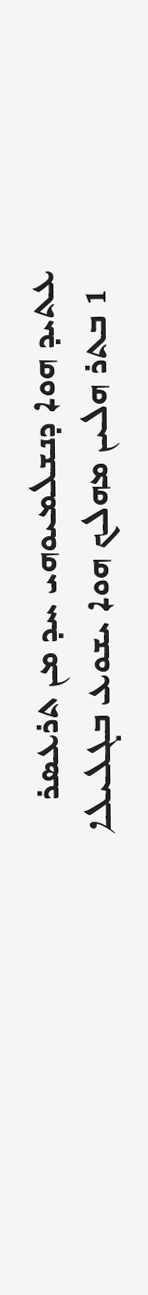ܥܬܝܕ ܗܘܐ ܕܢܫܠܡܝܘܗܝ ܚܕ ܡܢ ܬܪܥܤܪ
  1 ܒܬܪ ܗܠܝܢ ܡܗܠܟ ܗܘܐ ܝܫܘܥ ܒܓܠܝܠܐ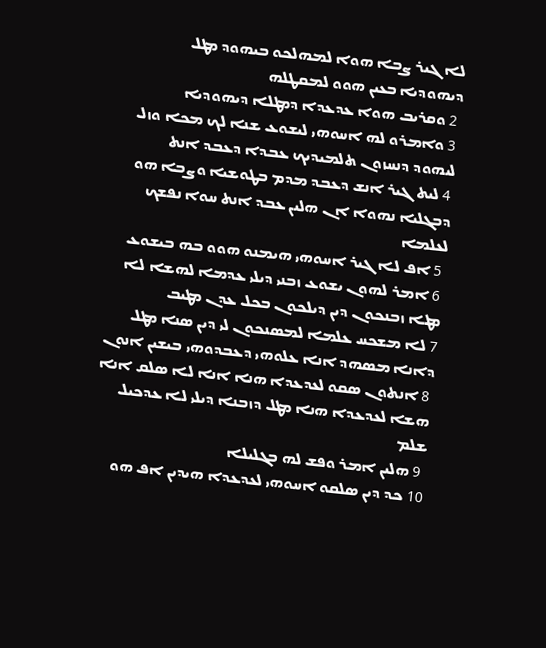ܠܐ ܓܝܪ ܨܒܐ ܗܘܐ ܠܡܗܠܟܘ ܒܝܗܘܕ ܡܛܠ ܕܝܗܘܕܝܐ ܒܥܝܢ ܗܘܘ ܠܡܩܛܠܗ
 2 ܘܩܪܝܒ ܗܘܐ ܥܕܥܕܐ ܕܡܛܠܐ ܕܝܗܘܕܝܐ
 3 ܘܐܡܪܘ ܠܗ ܐܚܘܗܝ ܠܝܫܘܥ ܫܢܐ ܠܟ ܡܟܐ ܘܙܠ ܠܝܗܘܕ ܕܢܚܙܘܢ ܬܠܡܝܕܝܟ ܥܒܕܐ ܕܥܒܕ ܐܢܬ
 4 ܠܝܬ ܓܝܪ ܐܢܫ ܕܥܒܕ ܡܕܡ ܒܛܘܫܝܐ ܘܨܒܐ ܗܘ ܕܒܓܠܝܐ ܢܗܘܐ ܐܢ ܗܠܝܢ ܥܒܕ ܐܢܬ ܚܘܐ ܢܦܫܟ ܠܥܠܡܐ
 5 ܐܦ ܠܐ ܓܝܪ ܐܚܘܗܝ ܗܝܡܢܘ ܗܘܘ ܒܗ ܒܝܫܘܥ
 6 ܐܡܪ ܠܗܘܢ ܝܫܘܥ ܙܒܢܝ ܕܝܠܝ ܥܕܡܐ ܠܗܫܐ ܠܐ ܡܛܐ ܙܒܢܟܘܢ ܕܝܢ ܕܝܠܟܘܢ ܒܟܠ ܥܕܢ ܡܛܝܒ
7 ܠܐ ܡܫܟܚ ܥܠܡܐ ܠܡܤܢܟܘܢ ܠܝ ܕܝܢ ܤܢܐ ܡܛܠ ܕܐܢܐ ܡܤܗܕ ܐܢܐ ܥܠܘܗܝ ܕܥܒܕܘܗܝ ܒܝܫܝܢ ܐܢܘܢ
 8 ܐܢܬܘܢ ܤܩܘ ܠܥܕܥܕܐ ܗܢܐ ܐܢܐ ܠܐ ܤܠܩ ܐܢܐ ܗܫܐ ܠܥܕܥܕܐ ܗܢܐ ܡܛܠ ܕܙܒܢܐ ܕܝܠܝ ܠܐ ܥܕܟܝܠ ܫܠܡ
 9 ܗܠܝܢ ܐܡܪ ܘܦܫ ܠܗ ܒܓܠܝܠܐ
10 ܟܕ ܕܝܢ ܤܠܩܘ ܐܚܘܗܝ ܠܥܕܥܕܐ ܗܝܕܝܢ ܐܦ ܗܘ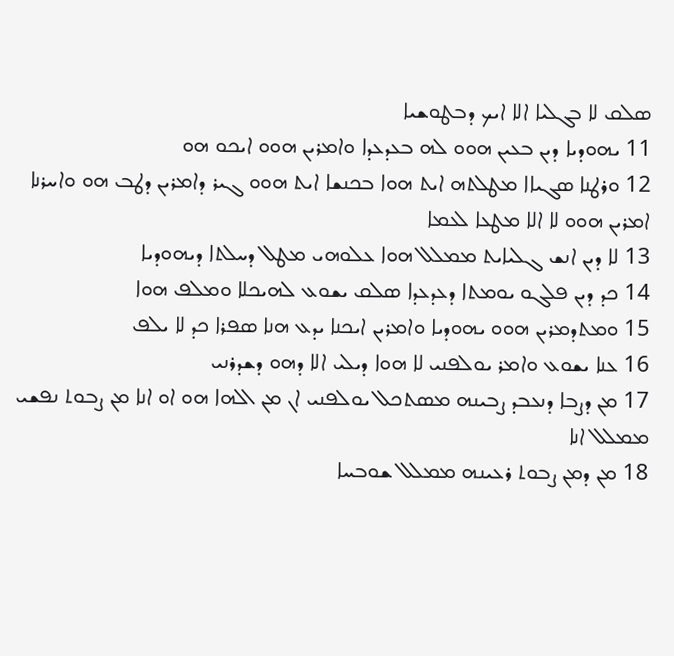ܤܠܩ ܠܐ ܒܓܠܝܐ ܐܠܐ ܐܝܟ ܕܒܛܘܫܝܐ
11 ܝܗܘܕܝܐ ܕܝܢ ܒܥܝܢ ܗܘܘ ܠܗ ܒܥܕܥܕܐ ܘܐܡܪܝܢ ܗܘܘ ܐܝܟܘ ܗܘ
12 ܘܪܛܢܐ ܤܓܝܐܐ ܡܛܠܬܗ ܐܝܬ ܗܘܐ ܒܟܢܫܐ ܐܝܬ ܗܘܘ ܓܝܪ ܕܐܡܪܝܢ ܕܛܒ ܗܘ ܘܐܚܪܢܐ ܐܡܪܝܢ ܗܘܘ ܠܐ ܐܠܐ ܡܛܥܐ ܠܥܡܐ
13 ܠܐ ܕܝܢ ܐܢܫ ܓܠܝܐܝܬ ܡܡܠܠ ܗܘܐ ܥܠܘܗܝ ܡܛܠ ܕܚܠܬܐ ܕܝܗܘܕܝܐ
14 ܟܕ ܕܝܢ ܦܠܓܘ ܝܘܡܬܐ ܕܥܕܥܕܐ ܤܠܩ ܝܫܘܥ ܠܗܝܟܠܐ ܘܡܠܦ ܗܘܐ
15 ܘܡܬܕܡܪܝܢ ܗܘܘ ܝܗܘܕܝܐ ܘܐܡܪܝܢ ܐܝܟܢܐ ܝܕܥ ܗܢܐ ܤܦܪܐ ܟܕ ܠܐ ܝܠܦ
16 ܥܢܐ ܝܫܘܥ ܘܐܡܪ ܝܘܠܦܢܝ ܠܐ ܗܘܐ ܕܝܠܝ ܐܠܐ ܕܗܘ ܕܫܕܪܢܝ
17 ܡܢ ܕܨܒܐ ܕܢܥܒܕ ܨܒܝܢܗ ܡܤܬܟܠ ܝܘܠܦܢܝ ܐܢ ܡܢ ܐܠܗܐ ܗܘ ܐܘ ܐܢܐ ܡܢ ܨܒܘܬ ܢܦܫܝ ܡܡܠܠ ܐܢܐ
18 ܡܢ ܕܡܢ ܨܒܘܬ ܪܥܝܢܗ ܡܡܠܠ ܫܘܒܚܐ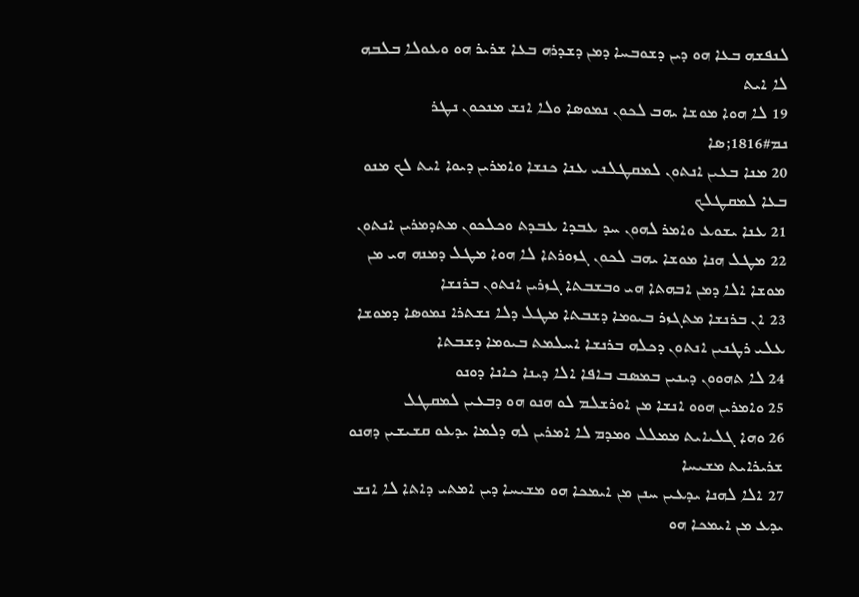ܠܢܦܫܗ ܒܥܐ ܗܘ ܕܝܢ ܕܫܘܒܚܐ ܕܡܢ ܕܫܕܪܗ ܒܥܐ ܫܪܝܪ ܗܘ ܘܥܘܠܐ ܒܠܒܗ ܠܐ ܐܝܬ
19 ܠܐ ܗܘܐ ܡܘܫܐ ܝܗܒ ܠܟܘܢ ܢܡܘܤܐ ܘܠܐ ܐܢܫ ܡܢܟܘܢ ܢܛܪ ܢܡ#1816;ܤܐ
20 ܡܢܐ ܒܥܝܢ ܐܢܬܘܢ ܠܡܩܛܠܢܝ ܥܢܐ ܟܢܫܐ ܘܐܡܪܝܢ ܕܝܘܐ ܐܝܬ ܠܟ ܡܢܘ ܒܥܐ ܠܡܩܛܠܟ
21 ܥܢܐ ܝܫܘܥ ܘܐܡܪ ܠܗܘܢ ܚܕ ܥܒܕܐ ܥܒܕܬ ܘܟܠܟܘܢ ܡܬܕܡܪܝܢ ܐܢܬܘܢ
22 ܡܛܠ ܗܢܐ ܡܘܫܐ ܝܗܒ ܠܟܘܢ ܓܙܘܪܬܐ ܠܐ ܗܘܐ ܡܛܠ ܕܡܢܗ ܗܝ ܡܢ ܡܘܫܐ ܐܠܐ ܕܡܢ ܐܒܗܬܐ ܗܝ ܘܒܫܒܬܐ ܓܙܪܝܢ ܐܢܬܘܢ ܒܪܢܫܐ
23 ܐܢ ܒܪܢܫܐ ܡܬܓܙܪ ܒܝܘܡܐ ܕܫܒܬܐ ܡܛܠ ܕܠܐ ܢܫܬܪܐ ܢܡܘܤܐ ܕܡܘܫܐ ܥܠܝ ܪܛܢܝܢ ܐܢܬܘܢ ܕܟܠܗ ܒܪܢܫܐ ܐܚܠܡܬ ܒܝܘܡܐ ܕܫܒܬܐ
24 ܠܐ ܬܗܘܘܢ ܕܝܢܝܢ ܒܡܤܒ ܒܐܦܐ ܐܠܐ ܕܝܢܐ ܟܐܢܐ ܕܘܢܘ
25 ܘܐܡܪܝܢ ܗܘܘ ܐܢܫܐ ܡܢ ܐܘܪܫܠܡ ܠܘ ܗܢܘ ܗܘ ܕܒܥܝܢ ܠܡܩܛܠ
26 ܘܗܐ ܓܠܝܐܝܬ ܡܡܠܠ ܘܡܕܡ ܠܐ ܐܡܪܝܢ ܠܗ ܕܠܡܐ ܝܕܥܘ ܩܫܝܫܝܢ ܕܗܢܘ ܫܪܝܪܐܝܬ ܡܫܝܚܐ
27 ܐܠܐ ܠܗܢܐ ܝܕܥܝܢ ܚܢܢ ܡܢ ܐܝܡܟܐ ܗܘ ܡܫܝܚܐ ܕܝܢ ܐܡܬܝ ܕܐܬܐ ܠܐ ܐܢܫ ܝܕܥ ܡܢ ܐܝܡܟܐ ܗܘ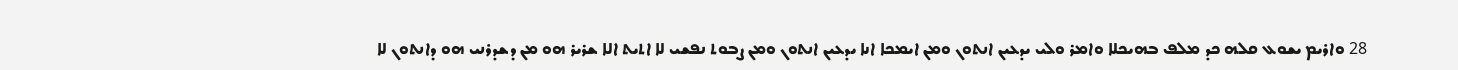28 ܘܐܪܝܡ ܝܫܘܥ ܩܠܗ ܟܕ ܡܠܦ ܒܗܝܟܠܐ ܘܐܡܪ ܘܠܝ ܝܕܥܝܢ ܐܢܬܘܢ ܘܡܢ ܐܝܡܟܐ ܐܢܐ ܝܕܥܝܢ ܐܢܬܘܢ ܘܡܢ ܨܒܘܬ ܢܦܫܝ ܠܐ ܐܬܝܬ ܐܠܐ ܫܪܝܪ ܗܘ ܡܢ ܕܫܕܪܢܝ ܗܘ ܕܐܢܬܘܢ ܠܐ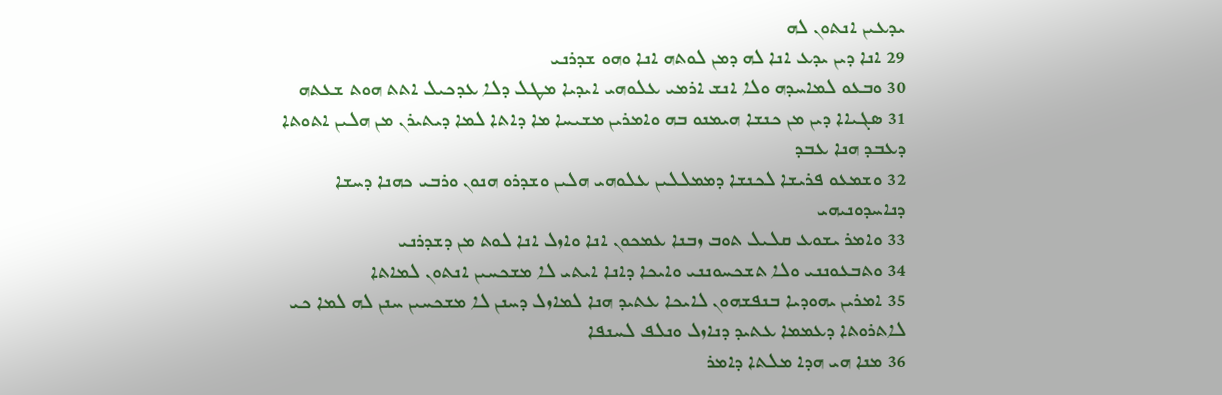ܝܕܥܝܢ ܐܢܬܘܢ ܠܗ
29 ܐܢܐ ܕܝܢ ܝܕܥ ܐܢܐ ܠܗ ܕܡܢ ܠܘܬܗ ܐܢܐ ܘܗܘ ܫܕܪܢܝ
30 ܘܒܥܘ ܠܡܐܚܕܗ ܘܠܐ ܐܢܫ ܐܪܡܝ ܥܠܘܗܝ ܐܝܕܝܐ ܡܛܠ ܕܠܐ ܥܕܟܝܠ ܐܬܬ ܗܘܬ ܫܥܬܗ
31 ܤܓܝܐܐ ܕܝܢ ܡܢ ܟܢܫܐ ܗܝܡܢܘ ܒܗ ܘܐܡܪܝܢ ܡܫܝܚܐ ܡܐ ܕܐܬܐ ܠܡܐ ܕܝܬܝܪܢ ܡܢ ܗܠܝܢ ܐܬܘܬܐ ܕܥܒܕ ܗܢܐ ܥܒܕ
32 ܘܫܡܥܘ ܦܪܝܫܐ ܠܟܢܫܐ ܕܡܡܠܠܝܢ ܥܠܘܗܝ ܗܠܝܢ ܘܫܕܪܘ ܗܢܘܢ ܘܪܒܝ ܟܗܢܐ ܕܚܫܐ ܕܢܐܚܕܘܢܝܗܝ
33 ܘܐܡܪ ܝܫܘܥ ܩܠܝܠ ܬܘܒ ܙܒܢܐ ܥܡܟܘܢ ܐܢܐ ܘܐܙܠ ܐܢܐ ܠܘܬ ܡܢ ܕܫܕܪܢܝ
34 ܘܬܒܥܘܢܢܝ ܘܠܐ ܬܫܟܚܘܢܢܝ ܘܐܝܟܐ ܕܐܢܐ ܐܝܬܝ ܠܐ ܡܫܟܚܝܢ ܐܢܬܘܢ ܠܡܐܬܐ
35 ܐܡܪܝܢ ܝܗܘܕܝܐ ܒܢܦܫܗܘܢ ܠܐܝܟܐ ܥܬܝܕ ܗܢܐ ܠܡܐܙܠ ܕܚܢܢ ܠܐ ܡܫܟܚܝܢ ܚܢܢ ܠܗ ܠܡܐ ܟܝ ܠܐܬܪܘܬܐ ܕܥܡܡܐ ܥܬܝܕ ܕܢܐܙܠ ܘܢܠܦ ܠܚܢܦܐ
36 ܡܢܐ ܗܝ ܗܕܐ ܡܠܬܐ ܕܐܡܪ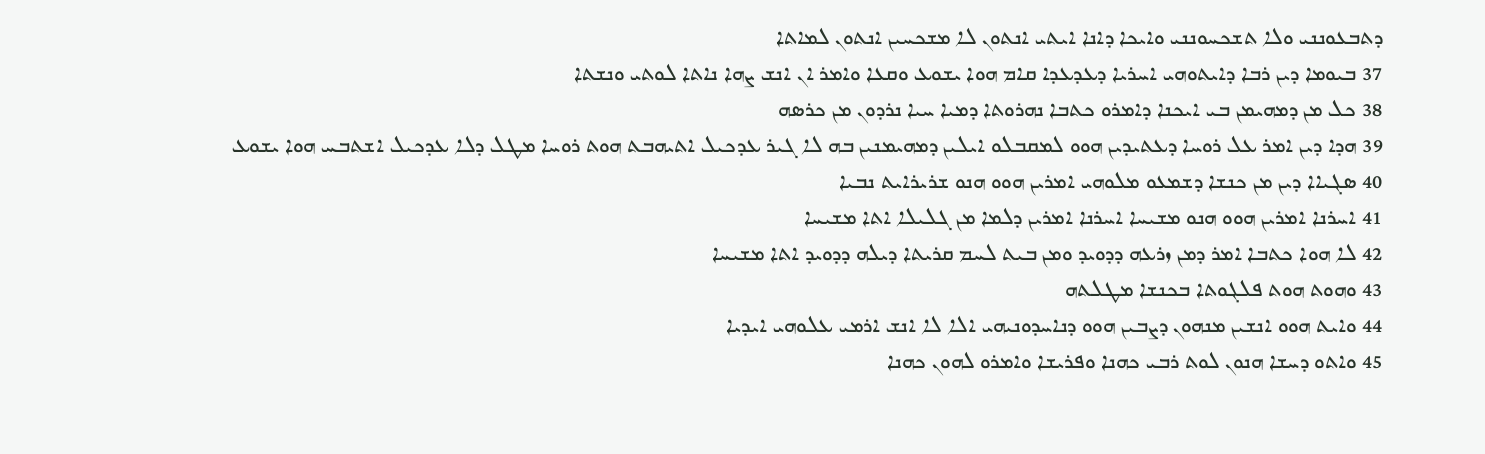ܕܬܒܥܘܢܢܝ ܘܠܐ ܬܫܟܚܘܢܢܝ ܘܐܝܟܐ ܕܐܢܐ ܐܝܬܝ ܐܢܬܘܢ ܠܐ ܡܫܟܚܝܢ ܐܢܬܘܢ ܠܡܐܬܐ
37 ܒܝܘܡܐ ܕܝܢ ܪܒܐ ܕܐܝܬܘܗܝ ܐܚܪܝܐ ܕܥܕܥܕܐ ܩܐܡ ܗܘܐ ܝܫܘܥ ܘܩܥܐ ܘܐܡܪ ܐܢ ܐܢܫ ܨܗܐ ܢܐܬܐ ܠܘܬܝ ܘܢܫܬܐ
38 ܟܠ ܡܢ ܕܡܗܝܡܢ ܒܝ ܐܝܟܢܐ ܕܐܡܪܘ ܟܬܒܐ ܢܗܪܘܬܐ ܕܡܝܐ ܚܝܐ ܢܪܕܘܢ ܡܢ ܟܪܤܗ
39 ܗܕܐ ܕܝܢ ܐܡܪ ܥܠ ܪܘܚܐ ܕܥܬܝܕܝܢ ܗܘܘ ܠܡܩܒܠܘ ܐܝܠܝܢ ܕܡܗܝܡܢܝܢ ܒܗ ܠܐ ܓܝܪ ܥܕܟܝܠ ܐܬܝܗܒܬ ܗܘܬ ܪܘܚܐ ܡܛܠ ܕܠܐ ܥܕܟܝܠ ܐܫܬܒܚ ܗܘܐ ܝܫܘܥ
40 ܤܓܝܐܐ ܕܝܢ ܡܢ ܟܢܫܐ ܕܫܡܥܘ ܡܠܘܗܝ ܐܡܪܝܢ ܗܘܘ ܗܢܘ ܫܪܝܪܐܝܬ ܢܒܝܐ
41 ܐܚܪܢܐ ܐܡܪܝܢ ܗܘܘ ܗܢܘ ܡܫܝܚܐ ܐܚܪܢܐ ܐܡܪܝܢ ܕܠܡܐ ܡܢ ܓܠܝܠܐ ܐܬܐ ܡܫܝܚܐ
42 ܠܐ ܗܘܐ ܟܬܒܐ ܐܡܪ ܕܡܢ ܙܪܥܗ ܕܕܘܝܕ ܘܡܢ ܒܝܬ ܠܚܡ ܩܪܝܬܐ ܕܝܠܗ ܕܕܘܝܕ ܐܬܐ ܡܫܝܚܐ
43 ܘܗܘܬ ܗܘܬ ܦܠܓܘܬܐ ܒܟܢܫܐ ܡܛܠܬܗ
44 ܘܐܝܬ ܗܘܘ ܐܢܫܝܢ ܡܢܗܘܢ ܕܨܒܝܢ ܗܘܘ ܕܢܐܚܕܘܢܝܗܝ ܐܠܐ ܠܐ ܐܢܫ ܐܪܡܝ ܥܠܘܗܝ ܐܝܕܝܐ
45 ܘܐܬܘ ܕܚܫܐ ܗܢܘܢ ܠܘܬ ܪܒܝ ܟܗܢܐ ܘܦܪܝܫܐ ܘܐܡܪܘ ܠܗܘܢ ܟܗܢܐ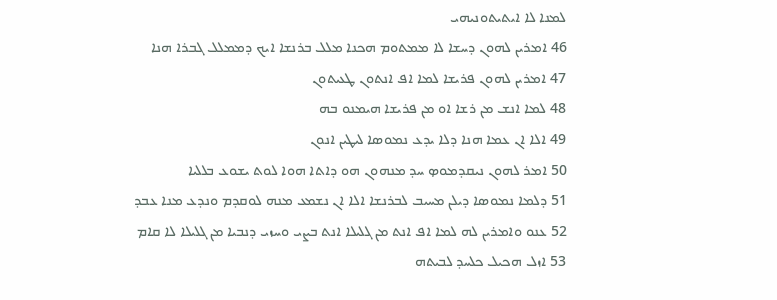ܠܡܢܐ ܠܐ ܐܝܬܝܬܘܢܝܗܝ
46 ܐܡܪܝܢ ܠܗܘܢ ܕܚܫܐ ܠܐ ܡܡܬܘܡ ܗܟܢܐ ܡܠܠ ܒܪܢܫܐ ܐܝܟ ܕܡܡܠܠ ܓܒܪܐ ܗܢܐ
47 ܐܡܪܝܢ ܠܗܘܢ ܦܪܝܫܐ ܠܡܐ ܐܦ ܐܢܬܘܢ ܛܥܝܬܘܢ
48 ܠܡܐ ܐܢܫ ܡܢ ܪܫܐ ܐܘ ܡܢ ܦܪܝܫܐ ܗܝܡܢܘ ܒܗ
49 ܐܠܐ ܐܢ ܥܡܐ ܗܢܐ ܕܠܐ ܝܕܥ ܢܡܘܤܐ ܠܝܛܝܢ ܐܢܘܢ
50 ܐܡܪ ܠܗܘܢ ܢܝܩܕܡܘܤ ܚܕ ܡܢܗܘܢ ܗܘ ܕܐܬܐ ܗܘܐ ܠܘܬ ܝܫܘܥ ܒܠܠܝܐ
51 ܕܠܡܐ ܢܡܘܤܐ ܕܝܠܢ ܡܚܝܒ ܠܒܪܢܫܐ ܐܠܐ ܐܢ ܢܫܡܥ ܡܢܗ ܠܘܩܕܡ ܘܢܕܥ ܡܢܐ ܥܒܕ
52 ܥܢܘ ܘܐܡܪܝܢ ܠܗ ܠܡܐ ܐܦ ܐܢܬ ܡܢ ܓܠܝܠܐ ܐܢܬ ܒܨܝ ܘܚܙܝ ܕܢܒܝܐ ܡܢ ܓܠܝܠܐ ܠܐ ܩܐܡ
53 ܐܙܠ ܗܟܝܠ ܟܠܚܕ ܠܒܝܬܗ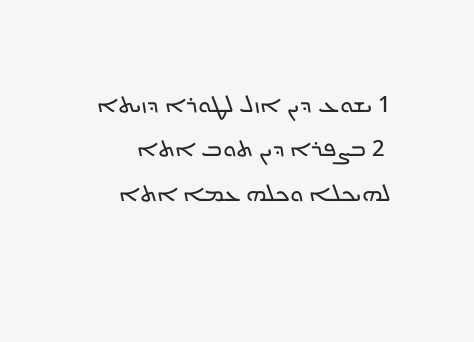1 ܝܫܘܥ ܕܝܢ ܐܙܠ ܠܛܘܪܐ ܕܙܝܬܐ
 2 ܒܨܦܪܐ ܕܝܢ ܬܘܒ ܐܬܐ ܠܗܝܟܠܐ ܘܟܠܗ ܥܡܐ ܐܬܐ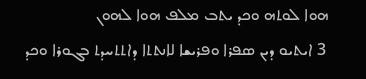ܗܘܐ ܠܘܬܗ ܘܟܕ ܝܬܒ ܡܠܦ ܗܘܐ ܠܗܘܢ
 3 ܐܝܬܝܘ ܕܝܢ ܤܦܪܐ ܘܦܪܝܫܐ ܠܐܢܬܬܐ ܕܐܬܬܚܕܬ ܒܓܘܪܐ ܘܟܕ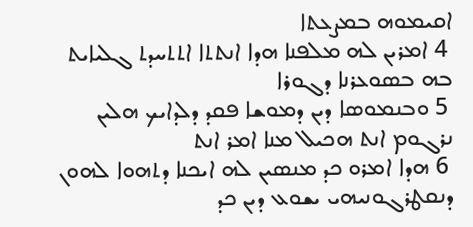ܐܩܝܡܘܗ ܒܡܨܥܬܐ
 4 ܐܡܪܝܢ ܠܗ ܡܠܦܢܐ ܗܕܐ ܐܢܬܬܐ ܐܬܬܚܕܬ ܓܠܝܐܝܬ ܒܗ ܒܤܘܥܪܢܐ ܕܓܘܪܐ
 5 ܘܒܢܡܘܤܐ ܕܝܢ ܕܡܘܫܐ ܦܩܕ ܕܠܕܐܝܟ ܗܠܝܢ ܢܪܓܘܡ ܐܢܬ ܗܟܝܠ ܡܢܐ ܐܡܪ ܐܢܬ
 6 ܗܕܐ ܐܡܪܘ ܟܕ ܡܢܤܝܢ ܠܗ ܐܝܟܢܐ ܕܬܗܘܐ ܠܗܘܢ ܕܢܩܛܪܓܘܢܝܗܝ ܝܫܘܥ ܕܝܢ ܟܕ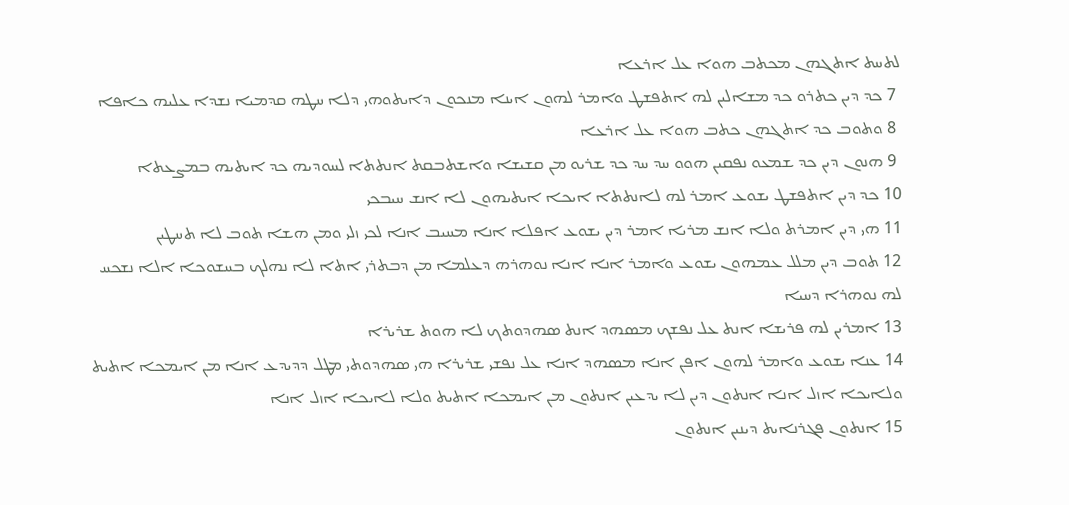ܠܬܚܬ ܐܬܓܗܢ ܡܟܬܒ ܗܘܐ ܥܠ ܐܪܥܐ
 7 ܟܕ ܕܝܢ ܟܬܪܘ ܟܕ ܡܫܐܠܝܢ ܠܗ ܐܬܦܫܛ ܘܐܡܪ ܠܗܘܢ ܐܝܢܐ ܡܢܟܘܢ ܕܐܝܬܘܗܝ ܕܠܐ ܚܛܗ ܩܕܡܝܐ ܢܫܕܐ ܥܠܝܗ ܟܐܦܐ
 8 ܘܬܘܒ ܟܕ ܐܬܓܗܢ ܟܬܒ ܗܘܐ ܥܠ ܐܪܥܐ
 9 ܗܢܘܢ ܕܝܢ ܟܕ ܫܡܥܘ ܢܦܩܝܢ ܗܘܘ ܚܕ ܚܕ ܟܕ ܫܪܝܘ ܡܢ ܩܫܝܫܐ ܘܐܫܬܒܩܬ ܐܢܬܬܐ ܠܚܘܕܝܗ ܟܕ ܐܝܬܝܗ ܒܡܨܥܬܐ
10 ܟܕ ܕܝܢ ܐܬܦܫܛ ܝܫܘܥ ܐܡܪ ܠܗ ܠܐܢܬܬܐ ܐܝܟܐ ܐܝܬܝܗܘܢ ܠܐ ܐܢܫ ܚܝܒܟܝ
11 ܗܝ ܕܝܢ ܐܡܪܬ ܘܠܐ ܐܢܫ ܡܪܝܐ ܐܡܪ ܕܝܢ ܝܫܘܥ ܐܦܠܐ ܐܢܐ ܡܚܝܒ ܐܢܐ ܠܟܝ ܙܠܝ ܘܡܢ ܗܫܐ ܬܘܒ ܠܐ ܬܚܛܝܢ
12 ܬܘܒ ܕܝܢ ܡܠܠ ܥܡܗܘܢ ܝܫܘܥ ܘܐܡܪ ܐܢܐ ܐܢܐ ܢܘܗܪܗ ܕܥܠܡܐ ܡܢ ܕܒܬܪܝ ܐܬܐ ܠܐ ܢܗܠܟ ܒܚܫܘܟܐ ܐܠܐ ܢܫܟܚ ܠܗ ܢܘܗܪܐ ܕܚܝܐ
13 ܐܡܪܝܢ ܠܗ ܦܪܝܫܐ ܐܢܬ ܥܠ ܢܦܫܟ ܡܤܗܕ ܐܢܬ ܤܗܕܘܬܟ ܠܐ ܗܘܬ ܫܪܝܪܐ
14 ܥܢܐ ܝܫܘܥ ܘܐܡܪ ܠܗܘܢ ܐܦܢ ܐܢܐ ܡܤܗܕ ܐܢܐ ܥܠ ܢܦܫܝ ܫܪܝܪܐ ܗܝ ܤܗܕܘܬܝ ܡܛܠ ܕܕܝܕܥ ܐܢܐ ܡܢ ܐܝܡܟܐ ܐܬܝܬ ܘܠܐܝܟܐ ܐܙܠ ܐܢܐ ܐܢܬܘܢ ܕܝܢ ܠܐ ܝܕܥܝܢ ܐܢܬܘܢ ܡܢ ܐܝܡܟܐ ܐܬܝܬ ܘܠܐ ܠܐܝܟܐ ܐܙܠ ܐܢܐ
15 ܐܢܬܘܢ ܦܓܪܢܐܝܬ ܕܝܢܝܢ ܐܢܬܘܢ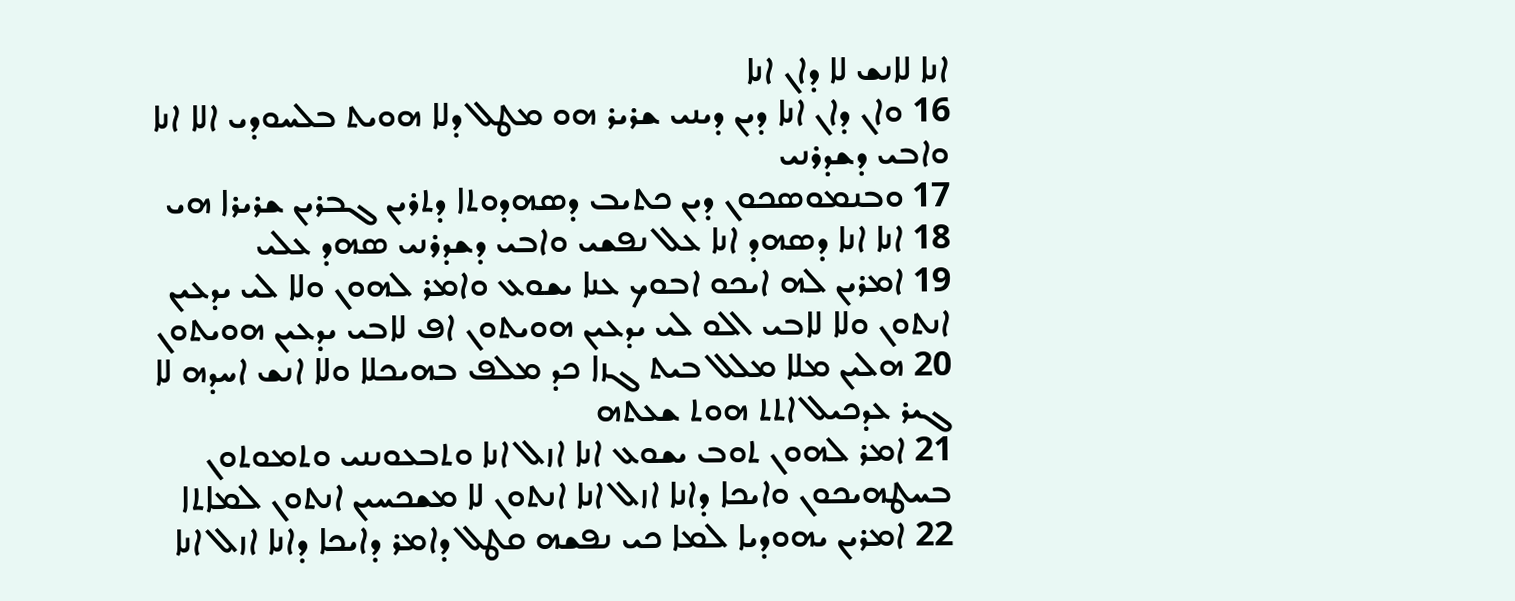ܐܢܐ ܠܐܢܫ ܠܐ ܕܐܢ ܐܢܐ
16 ܘܐܢ ܕܐܢ ܐܢܐ ܕܝܢ ܕܝܢܝ ܫܪܝܪ ܗܘ ܡܛܠ ܕܠܐ ܗܘܝܬ ܒܠܚܘܕܝ ܐܠܐ ܐܢܐ ܘܐܒܝ ܕܫܕܪܢܝ
17 ܘܒܢܡܘܤܟܘܢ ܕܝܢ ܟܬܝܒ ܕܤܗܕܘܬܐ ܕܬܪܝܢ ܓܒܪܝܢ ܫܪܝܪܐ ܗܝ
18 ܐܢܐ ܐܢܐ ܕܤܗܕ ܐܢܐ ܥܠ ܢܦܫܝ ܘܐܒܝ ܕܫܕܪܢܝ ܤܗܕ ܥܠܝ
19 ܐܡܪܝܢ ܠܗ ܐܝܟܘ ܐܒܘܟ ܥܢܐ ܝܫܘܥ ܘܐܡܪ ܠܗܘܢ ܘܠܐ ܠܝ ܝܕܥܝܢ ܐܢܬܘܢ ܘܠܐ ܠܐܒܝ ܐܠܘ ܠܝ ܝܕܥܝܢ ܗܘܝܬܘܢ ܐܦ ܠܐܒܝ ܝܕܥܝܢ ܗܘܝܬܘܢ
20 ܗܠܝܢ ܡܠܐ ܡܠܠ ܒܝܬ ܓܙܐ ܟܕ ܡܠܦ ܒܗܝܟܠܐ ܘܠܐ ܐܢܫ ܐܚܕܗ ܠܐ ܓܝܪ ܥܕܟܝܠ ܐܬܬ ܗܘܬ ܫܥܬܗ
21 ܐܡܪ ܠܗܘܢ ܬܘܒ ܝܫܘܥ ܐܢܐ ܐܙܠ ܐܢܐ ܘܬܒܥܘܢܢܝ ܘܬܡܘܬܘܢ ܒܚܛܗܝܟܘܢ ܘܐܝܟܐ ܕܐܢܐ ܐܙܠ ܐܢܐ ܐܢܬܘܢ ܠܐ ܡܫܟܚܝܢ ܐܢܬܘܢ ܠܡܐܬܐ
22 ܐܡܪܝܢ ܝܗܘܕܝܐ ܠܡܐ ܟܝ ܢܦܫܗ ܩܛܠ ܕܐܡܪ ܕܐܝܟܐ ܕܐܢܐ ܐܙܠ ܐܢܐ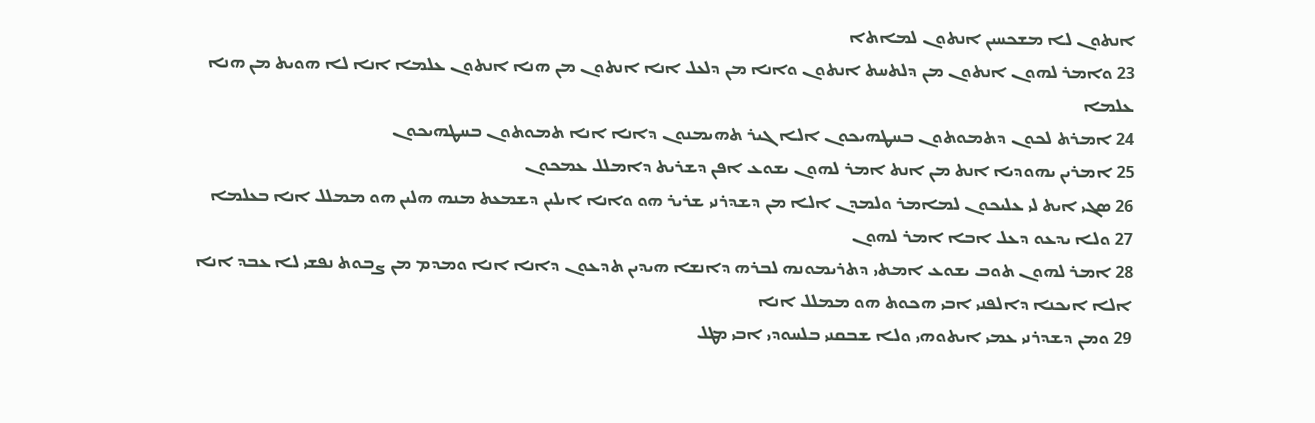ܐܢܬܘܢ ܠܐ ܡܫܟܚܝܢ ܐܢܬܘܢ ܠܡܐܬܐ
23 ܘܐܡܪ ܠܗܘܢ ܐܢܬܘܢ ܡܢ ܕܠܬܚܬ ܐܢܬܘܢ ܘܐܢܐ ܡܢ ܕܠܥܠ ܐܢܐ ܐܢܬܘܢ ܡܢ ܗܢܐ ܐܢܬܘܢ ܥܠܡܐ ܐܢܐ ܠܐ ܗܘܝܬ ܡܢ ܗܢܐ ܥܠܡܐ
24 ܐܡܪܬ ܠܟܘܢ ܕܬܡܘܬܘܢ ܒܚܛܗܝܟܘܢ ܐܠܐ ܓܝܪ ܬܗܝܡܢܘܢ ܕܐܢܐ ܐܢܐ ܬܡܘܬܘܢ ܒܚܛܗܝܟܘܢ
25 ܐܡܪܝܢ ܝܗܘܕܝܐ ܐܢܬ ܡܢ ܐܢܬ ܐܡܪ ܠܗܘܢ ܝܫܘܥ ܐܦܢ ܕܫܪܝܬ ܕܐܡܠܠ ܥܡܟܘܢ
26 ܤܓܝ ܐܝܬ ܠܝ ܥܠܝܟܘܢ ܠܡܐܡܪ ܘܠܡܕܢ ܐܠܐ ܡܢ ܕܫܕܪܢܝ ܫܪܝܪ ܗܘ ܘܐܢܐ ܐܝܠܝܢ ܕܫܡܥܬ ܡܢܗ ܗܠܝܢ ܗܘ ܡܡܠܠ ܐܢܐ ܒܥܠܡܐ
27 ܘܠܐ ܝܕܥܘ ܕܥܠ ܐܒܐ ܐܡܪ ܠܗܘܢ
28 ܐܡܪ ܠܗܘܢ ܬܘܒ ܝܫܘܥ ܐܡܬܝ ܕܬܪܝܡܘܢܗ ܠܒܪܗ ܕܐܢܫܐ ܗܝܕܝܢ ܬܕܥܘܢ ܕܐܢܐ ܐܢܐ ܘܡܕܡ ܡܢ ܨܒܘܬ ܢܦܫܝ ܠܐ ܥܒܕ ܐܢܐ ܐܠܐ ܐܝܟܢܐ ܕܐܠܦܢܝ ܐܒܝ ܗܟܘܬ ܗܘ ܡܡܠܠ ܐܢܐ
29 ܘܡܢ ܕܫܕܪܢܝ ܥܡܝ ܐܝܬܘܗܝ ܘܠܐ ܫܒܩܢܝ ܒܠܚܘܕܝ ܐܒܝ ܡܛܠ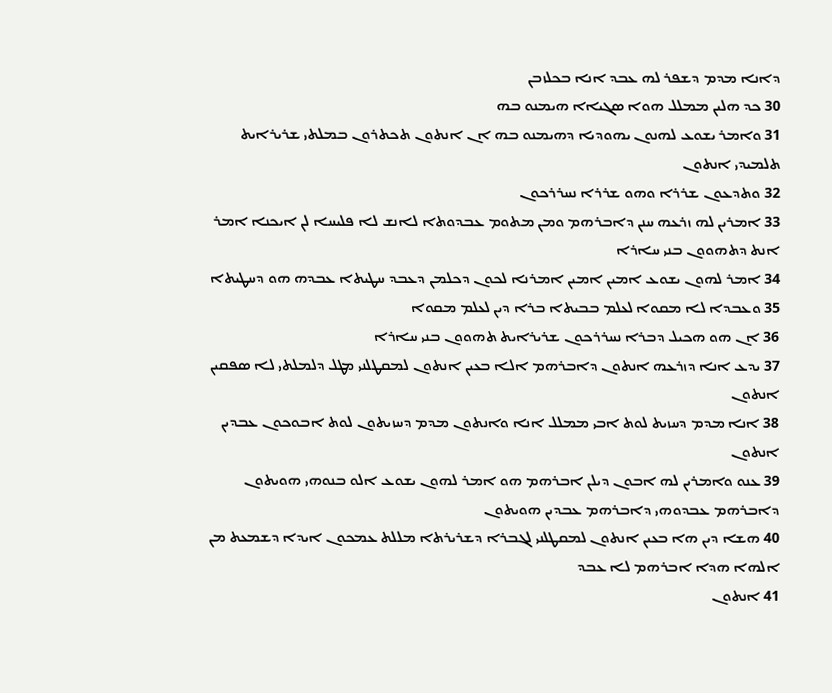ܕܐܢܐ ܡܕܡ ܕܫܦܪ ܠܗ ܥܒܕ ܐܢܐ ܒܟܠܙܒܢ
30 ܟܕ ܗܠܝܢ ܡܡܠܠ ܗܘܐ ܤܓܝܐܐ ܗܝܡܢܘ ܒܗ
31 ܘܐܡܪ ܝܫܘܥ ܠܗܢܘܢ ܝܗܘܕܝܐ ܕܗܝܡܢܘ ܒܗ ܐܢ ܐܢܬܘܢ ܬܟܬܪܘܢ ܒܡܠܬܝ ܫܪܝܪܐܝܬ ܬܠܡܝܕܝ ܐܢܬܘܢ
32 ܘܬܕܥܘܢ ܫܪܪܐ ܘܗܘ ܫܪܪܐ ܢܚܪܪܟܘܢ
33 ܐܡܪܝܢ ܠܗ ܙܪܥܗ ܚܢܢ ܕܐܒܪܗܡ ܘܡܢ ܡܬܘܡ ܥܒܕܘܬܐ ܠܐܢܫ ܠܐ ܦܠܝܚܐ ܠܢ ܐܝܟܢܐ ܐܡܪ ܐܢܬ ܕܬܗܘܘܢ ܒܢܝ ܚܐܪܐ
34 ܐܡܪ ܠܗܘܢ ܝܫܘܥ ܐܡܝܢ ܐܡܝܢ ܐܡܪܢܐ ܠܟܘܢ ܕܟܠܡܢ ܕܥܒܕ ܚܛܝܬܐ ܥܒܕܗ ܗܘ ܕܚܛܝܬܐ
35 ܘܥܒܕܐ ܠܐ ܡܩܘܐ ܠܥܠܡ ܒܒܝܬܐ ܒܪܐ ܕܝܢ ܠܥܠܡ ܡܩܘܐ
36 ܐܢ ܗܘ ܗܟܝܠ ܕܒܪܐ ܢܚܪܪܟܘܢ ܫܪܝܪܐܝܬ ܬܗܘܘܢ ܒܢܝ ܚܐܪܐ
37 ܝܕܥ ܐܢܐ ܕܙܪܥܗ ܐܢܬܘܢ ܕܐܒܪܗܡ ܐܠܐ ܒܥܝܢ ܐܢܬܘܢ ܠܡܩܛܠܢܝ ܡܛܠ ܕܠܡܠܬܝ ܠܐ ܤܦܩܝܢ ܐܢܬܘܢ
38 ܐܢܐ ܡܕܡ ܕܚܙܝܬ ܠܘܬ ܐܒܝ ܡܡܠܠ ܐܢܐ ܘܐܢܬܘܢ ܡܕܡ ܕܚܙܝܬܘܢ ܠܘܬ ܐܒܘܟܘܢ ܥܒܕܝܢ ܐܢܬܘܢ
39 ܥܢܘ ܘܐܡܪܝܢ ܠܗ ܐܒܘܢ ܕܝܠܢ ܐܒܪܗܡ ܗܘ ܐܡܪ ܠܗܘܢ ܝܫܘܥ ܐܠܘ ܒܢܘܗܝ ܗܘܝܬܘܢ ܕܐܒܪܗܡ ܥܒܕܘܗܝ ܕܐܒܪܗܡ ܥܒܕܝܢ ܗܘܝܬܘܢ
40 ܗܫܐ ܕܝܢ ܗܐ ܒܥܝܢ ܐܢܬܘܢ ܠܡܩܛܠܢܝ ܠܓܒܪܐ ܕܫܪܝܪܬܐ ܡܠܠܬ ܥܡܟܘܢ ܐܝܕܐ ܕܫܡܥܬ ܡܢ ܐܠܗܐ ܗܕܐ ܐܒܪܗܡ ܠܐ ܥܒܕ
41 ܐܢܬܘܢ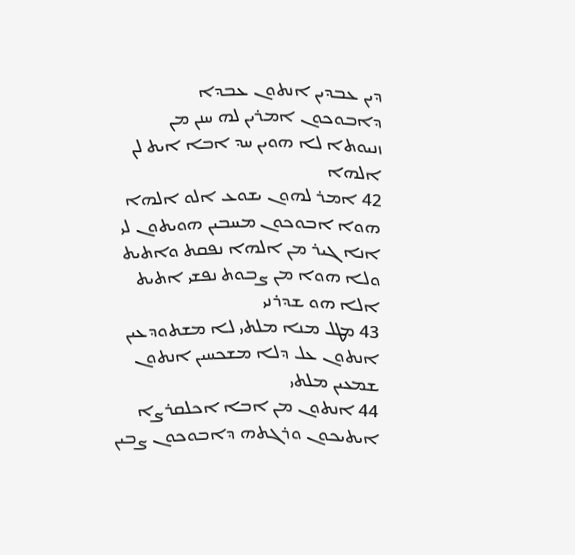ܕܝܢ ܥܒܕܝܢ ܐܢܬܘܢ ܥܒܕܐ ܕܐܒܘܟܘܢ ܐܡܪܝܢ ܠܗ ܚܢܢ ܡܢ ܙܢܝܘܬܐ ܠܐ ܗܘܝܢ ܚܕ ܐܒܐ ܐܝܬ ܠܢ ܐܠܗܐ
42 ܐܡܪ ܠܗܘܢ ܝܫܘܥ ܐܠܘ ܐܠܗܐ ܗܘܐ ܐܒܘܟܘܢ ܡܚܒܝܢ ܗܘܝܬܘܢ ܠܝ ܐܢܐ ܓܝܪ ܡܢ ܐܠܗܐ ܢܦܩܬ ܘܐܬܝܬ ܘܠܐ ܗܘܐ ܡܢ ܨܒܘܬ ܢܦܫܝ ܐܬܝܬ ܐܠܐ ܗܘ ܫܕܪܢܝ
43 ܡܛܠ ܡܢܐ ܡܠܬܝ ܠܐ ܡܫܬܘܕܥܝܢ ܐܢܬܘܢ ܥܠ ܕܠܐ ܡܫܟܚܝܢ ܐܢܬܘܢ ܫܡܥܝܢ ܡܠܬܝ
44 ܐܢܬܘܢ ܡܢ ܐܒܐ ܐܟܠܩܪܨܐ ܐܝܬܝܟܘܢ ܘܪܓܬܗ ܕܐܒܘܟܘܢ ܨܒܝܢ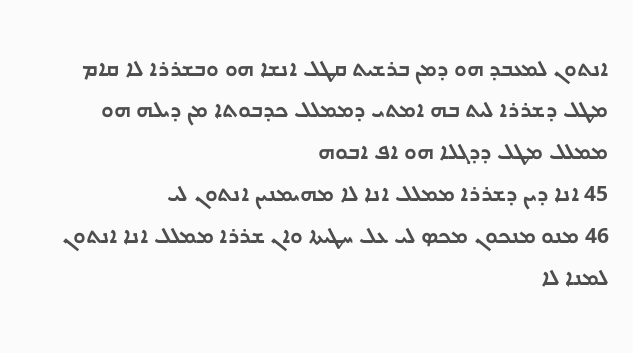ܐܢܬܘܢ ܠܡܥܒܕ ܗܘ ܕܡܢ ܒܪܫܝܬ ܩܛܠ ܐܢܫܐ ܗܘ ܘܒܫܪܪܐ ܠܐ ܩܐܡ ܡܛܠ ܕܫܪܪܐ ܠܝܬ ܒܗ ܐܡܬܝ ܕܡܡܠܠ ܟܕܒܘܬܐ ܡܢ ܕܝܠܗ ܗܘ ܡܡܠܠ ܡܛܠ ܕܕܓܠܐ ܗܘ ܐܦ ܐܒܘܗ
45 ܐܢܐ ܕܝܢ ܕܫܪܪܐ ܡܡܠܠ ܐܢܐ ܠܐ ܡܗܝܡܢܝܢ ܐܢܬܘܢ ܠܝ
46 ܡܢܘ ܡܢܟܘܢ ܡܟܤ ܠܝ ܥܠ ܚܛܝܬܐ ܘܐܢ ܫܪܪܐ ܡܡܠܠ ܐܢܐ ܐܢܬܘܢ ܠܡܢܐ ܠܐ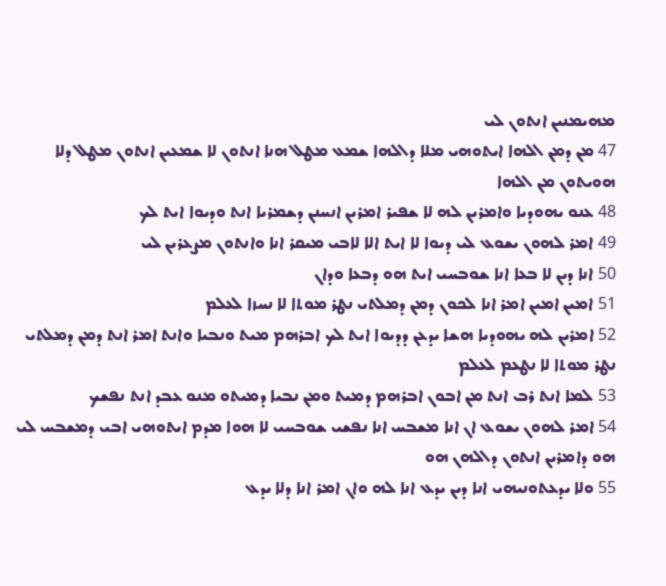ܡܗܝܡܢܝܢ ܐܢܬܘܢ ܠܝ
47 ܡܢ ܕܡܢ ܐܠܗܐ ܐܝܬܘܗܝ ܡܠܐ ܕܐܠܗܐ ܫܡܥ ܡܛܠ ܗܢܐ ܐܢܬܘܢ ܠܐ ܫܡܥܝܢ ܐܢܬܘܢ ܡܛܠ ܕܠܐ ܗܘܝܬܘܢ ܡܢ ܐܠܗܐ
48 ܥܢܘ ܝܗܘܕܝܐ ܘܐܡܪܝܢ ܠܗ ܠܐ ܫܦܝܪ ܐܡܪܝܢ ܐܢܚܢܢ ܕܫܡܪܝܐ ܐܢܬ ܘܕܝܘܐ ܐܝܬ ܠܟ
49 ܐܡܪ ܠܗܘܢ ܝܫܘܥ ܠܝ ܕܝܘܐ ܠܐ ܐܝܬ ܐܠܐ ܠܐܒܝ ܡܝܩܪ ܐܢܐ ܘܐܢܬܘܢ ܡܨܥܪܝܢ ܠܝ
50 ܐܢܐ ܕܝܢ ܠܐ ܒܥܐ ܐܢܐ ܫܘܒܚܝ ܐܝܬ ܗܘ ܕܒܥܐ ܘܕܐܢ
51 ܐܡܝܢ ܐܡܝܢ ܐܡܪ ܐܢܐ ܠܟܘܢ ܕܡܢ ܕܡܠܬܝ ܢܛܪ ܡܘܬܐ ܠܐ ܢܚܙܐ ܠܥܠܡ
52 ܐܡܪܝܢ ܠܗ ܝܗܘܕܝܐ ܗܫܐ ܝܕܥܢ ܕܕܝܘܐ ܐܝܬ ܠܟ ܐܒܪܗܡ ܡܝܬ ܘܢܒܝܐ ܘܐܢܬ ܐܡܪ ܐܢܬ ܕܡܢ ܕܡܠܬܝ ܢܛܪ ܡܘܬܐ ܠܐ ܢܛܥܡ ܠܥܠܡ
53 ܠܡܐ ܐܢܬ ܪܒ ܐܢܬ ܡܢ ܐܒܘܢ ܐܒܪܗܡ ܕܡܝܬ ܘܡܢ ܢܒܝܐ ܕܡܝܬܘ ܡܢܘ ܥܒܕ ܐܢܬ ܢܦܫܟ
54 ܐܡܪ ܠܗܘܢ ܝܫܘܥ ܐܢ ܐܢܐ ܡܫܒܚ ܐܢܐ ܢܦܫܝ ܫܘܒܚܝ ܠܐ ܗܘܐ ܡܕܡ ܐܝܬܘܗܝ ܐܒܝ ܕܡܫܒܚ ܠܝ ܗܘ ܕܐܡܪܝܢ ܐܢܬܘܢ ܕܐܠܗܢ ܗܘ
55 ܘܠܐ ܝܕܥܬܘܢܝܗܝ ܐܢܐ ܕܝܢ ܝܕܥ ܐܢܐ ܠܗ ܘܐܢ ܐܡܪ ܐܢܐ ܕܠܐ ܝܕܥ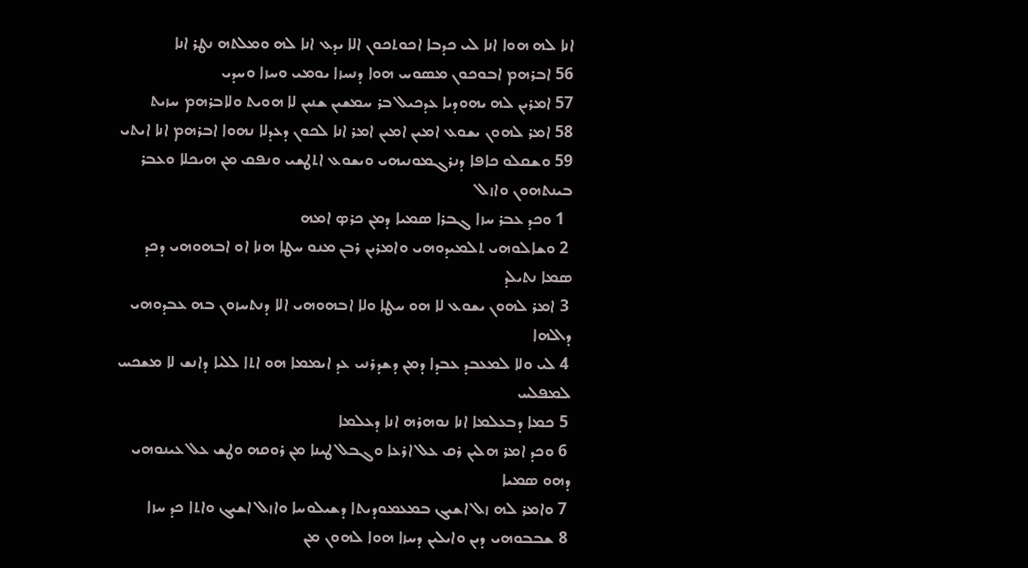ܐܢܐ ܠܗ ܗܘܐ ܐܢܐ ܠܝ ܟܕܒܐ ܐܟܘܬܟܘܢ ܐܠܐ ܝܕܥ ܐܢܐ ܠܗ ܘܡܠܬܗ ܢܛܪ ܐܢܐ
56 ܐܒܪܗܡ ܐܒܘܟܘܢ ܡܤܘܚ ܗܘܐ ܕܢܚܙܐ ܝܘܡܝ ܘܚܙܐ ܘܚܕܝ
57 ܐܡܪܝܢ ܠܗ ܝܗܘܕܝܐ ܥܕܟܝܠ ܒܪ ܚܡܫܝܢ ܫܢܝܢ ܠܐ ܗܘܝܬ ܘܠܐܒܪܗܡ ܚܙܝܬ
58 ܐܡܪ ܠܗܘܢ ܝܫܘܥ ܐܡܝܢ ܐܡܝܢ ܐܡܪ ܐܢܐ ܠܟܘܢ ܕܥܕܠܐ ܢܗܘܐ ܐܒܪܗܡ ܐܢܐ ܐܝܬܝ
59 ܘܫܩܠܘ ܟܐܦܐ ܕܢܪܓܡܘܢܝܗܝ ܘܝܫܘܥ ܐܬܛܫܝ ܘܢܦܩ ܡܢ ܗܝܟܠܐ ܘܥܒܪ ܒܝܢܬܗܘܢ ܘܐܙܠ
  1 ܘܟܕ ܥܒܪ ܚܙܐ ܓܒܪܐ ܤܡܝܐ ܕܡܢ ܟܪܤ ܐܡܗ
 2 ܘܫܐܠܘܗܝ ܬܠܡܝܕܘܗܝ ܘܐܡܪܝܢ ܪܒܢ ܡܢܘ ܚܛܐ ܗܢܐ ܐܘ ܐܒܗܘܗܝ ܕܟܕ ܤܡܐ ܢܬܝܠܕ
 3 ܐܡܪ ܠܗܘܢ ܝܫܘܥ ܠܐ ܗܘ ܚܛܐ ܘܠܐ ܐܒܗܘܗܝ ܐܠܐ ܕܢܬܚܙܘܢ ܒܗ ܥܒܕܘܗܝ ܕܐܠܗܐ
 4 ܠܝ ܘܠܐ ܠܡܥܒܕ ܥܒܕܐ ܕܡܢ ܕܫܕܪܢܝ ܥܕ ܐܝܡܡܐ ܗܘ ܐܬܐ ܠܠܝܐ ܕܐܢܫ ܠܐ ܡܫܟܚ ܠܡܦܠܚ
 5 ܟܡܐ ܕܒܥܠܡܐ ܐܢܐ ܢܘܗܪܗ ܐܢܐ ܕܥܠܡܐ
 6 ܘܟܕ ܐܡܪ ܗܠܝܢ ܪܩ ܥܠ ܐܪܥܐ ܘܓܒܠ ܛܝܢܐ ܡܢ ܪܘܩܗ ܘܛܫ ܥܠ ܥܝܢܘܗܝ ܕܗܘ ܤܡܝܐ
 7 ܘܐܡܪ ܠܗ ܙܠ ܐܫܝܓ ܒܡܥܡܘܕܝܬܐ ܕܫܝܠܘܚܐ ܘܐܙܠ ܐܫܝܓ ܘܐܬܐ ܟܕ ܚܙܐ
 8 ܫܒܒܘܗܝ ܕܝܢ ܘܐܝܠܝܢ ܕܚܙܐ ܗܘܐ ܠܗܘܢ ܡܢ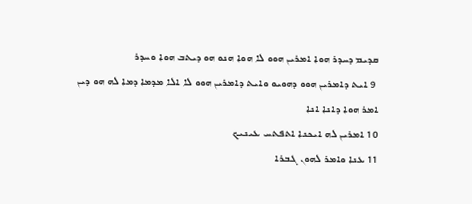ܩܕܝܡ ܕܚܕܪ ܗܘܐ ܐܡܪܝܢ ܗܘܘ ܠܐ ܗܘܐ ܗܢܘ ܗܘ ܕܝܬܒ ܗܘܐ ܘܚܕܪ
 9 ܐܝܬ ܕܐܡܪܝܢ ܗܘܘ ܕܗܘܝܘ ܘܐܝܬ ܕܐܡܪܝܢ ܗܘܘ ܠܐ ܐܠܐ ܡܕܡܐ ܕܡܐ ܠܗ ܗܘ ܕܝܢ ܐܡܪ ܗܘܐ ܕܐܢܐ ܐܢܐ
10 ܐܡܪܝܢ ܠܗ ܐܝܟܢܐ ܐܬܦܬܚ ܥܝܢܝܟ
11 ܥܢܐ ܘܐܡܪ ܠܗܘܢ ܓܒܪܐ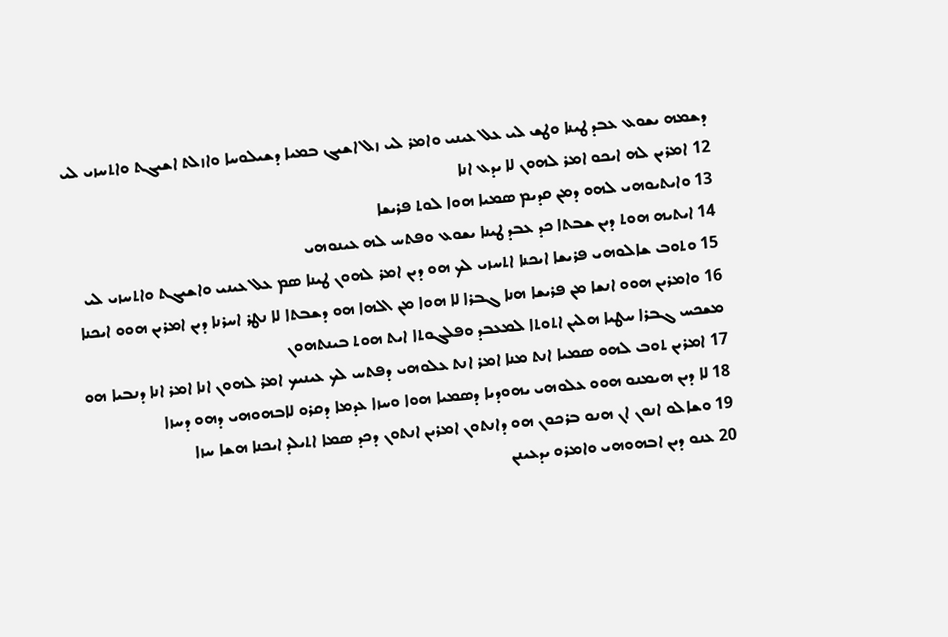ܕܫܡܗ ܝܫܘܥ ܥܒܕ ܛܝܢܐ ܘܛܫ ܠܝ ܥܠ ܥܝܢܝ ܘܐܡܪ ܠܝ ܙܠ ܐܫܝܓ ܒܡܝܐ ܕܫܝܠܘܚܐ ܘܐܙܠܬ ܐܫܝܓܬ ܘܐܬܚܙܝ ܠܝ
12 ܐܡܪܝܢ ܠܗ ܐܝܟܘ ܐܡܪ ܠܗܘܢ ܠܐ ܝܕܥ ܐܢܐ
13 ܘܐܝܬܝܘܗܝ ܠܗܘ ܕܡܢ ܩܕܝܡ ܤܡܝܐ ܗܘܐ ܠܘܬ ܦܪܝܫܐ
14 ܐܝܬܝܗ ܗܘܬ ܕܝܢ ܫܒܬܐ ܟܕ ܥܒܕ ܛܝܢܐ ܝܫܘܥ ܘܦܬܚ ܠܗ ܥܝܢܘܗܝ
15 ܘܬܘܒ ܫܐܠܘܗܝ ܦܪܝܫܐ ܐܝܟܢܐ ܐܬܚܙܝ ܠܟ ܗܘ ܕܝܢ ܐܡܪ ܠܗܘܢ ܛܝܢܐ ܤܡ ܥܠ ܥܝܢܝ ܘܐܫܝܓܬ ܘܐܬܚܙܝ ܠܝ
16 ܘܐܡܪܝܢ ܗܘܘ ܐܢܫܐ ܡܢ ܦܪܝܫܐ ܗܢܐ ܓܒܪܐ ܠܐ ܗܘܐ ܡܢ ܐܠܗܐ ܗܘ ܕܫܒܬܐ ܠܐ ܢܛܪ ܐܚܪܢܐ ܕܝܢ ܐܡܪܝܢ ܗܘܘ ܐܝܟܢܐ ܡܫܟܚ ܓܒܪܐ ܚܛܝܐ ܗܠܝܢ ܐܬܘܬܐ ܠܡܥܒܕ ܘܦܠܓܘܬܐ ܐܝܬ ܗܘܬ ܒܝܢܬܗܘܢ
17 ܐܡܪܝܢ ܬܘܒ ܠܗܘ ܤܡܝܐ ܐܢܬ ܡܢܐ ܐܡܪ ܐܢܬ ܥܠܘܗܝ ܕܦܬܚ ܠܟ ܥܝܢܝܟ ܐܡܪ ܠܗܘܢ ܐܢܐ ܐܡܪ ܐܢܐ ܕܢܒܝܐ ܗܘ
18 ܠܐ ܕܝܢ ܗܝܡܢܘ ܗܘܘ ܥܠܘܗܝ ܝܗܘܕܝܐ ܕܤܡܝܐ ܗܘܐ ܘܚܙܐ ܥܕܡܐ ܕܩܪܘ ܠܐܒܗܘܗܝ ܕܗܘ ܕܚܙܐ
19 ܘܫܐܠܘ ܐܢܘܢ ܐܢ ܗܢܘ ܒܪܟܘܢ ܗܘ ܕܐܢܬܘܢ ܐܡܪܝܢ ܐܢܬܘܢ ܕܟܕ ܤܡܐ ܐܬܝܠܕ ܐܝܟܢܐ ܗܫܐ ܚܙܐ
20 ܥܢܘ ܕܝܢ ܐܒܗܘܗܝ ܘܐܡܪܘ ܝܕܥܝܢܢ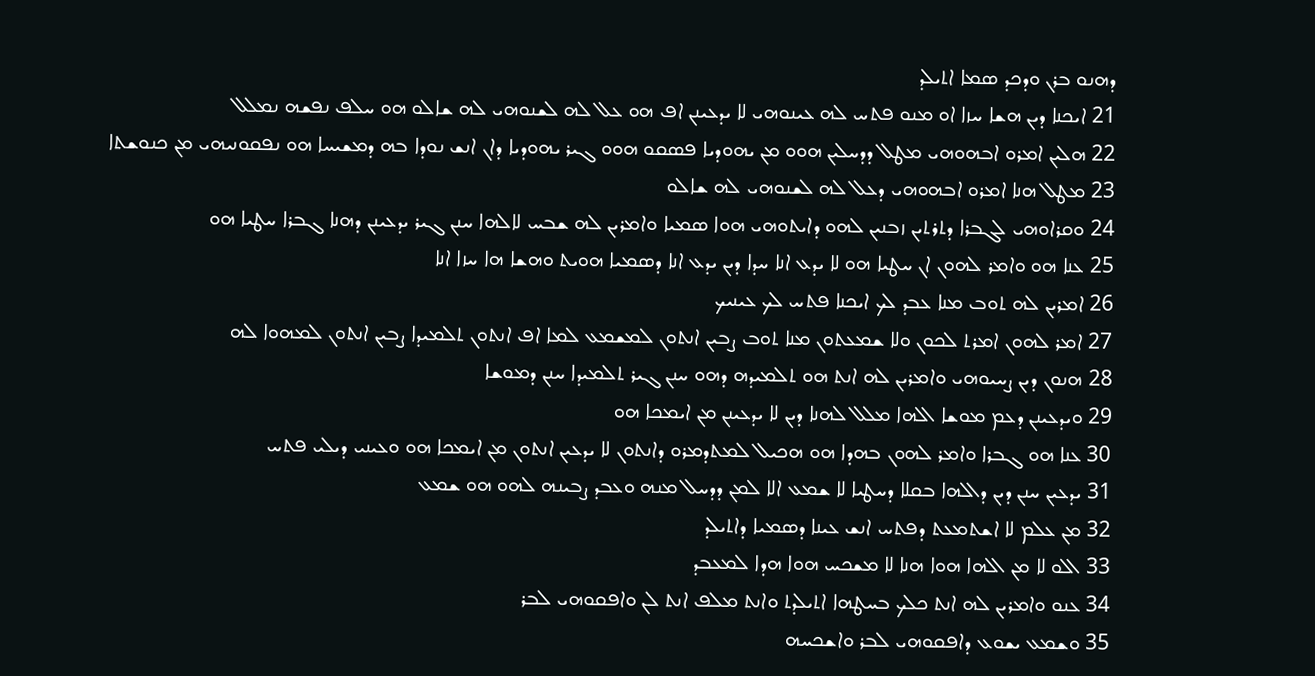ܕܗܢܘ ܒܪܢ ܘܕܟܕ ܤܡܐ ܐܬܝܠܕ
21 ܐܝܟܢܐ ܕܝܢ ܗܫܐ ܚܙܐ ܐܘ ܡܢܘ ܦܬܚ ܠܗ ܥܝܢܘܗܝ ܠܐ ܝܕܥܝܢܢ ܐܦ ܗܘ ܥܠ ܠܗ ܠܫܢܘܗܝ ܠܗ ܫܐܠܘ ܗܘ ܚܠܦ ܢܦܫܗ ܢܡܠܠ
22 ܗܠܝܢ ܐܡܪܘ ܐܒܗܘܗܝ ܡܛܠ ܕܕܚܠܝܢ ܗܘܘ ܡܢ ܝܗܘܕܝܐ ܦܤܩܘ ܗܘܘ ܓܝܪ ܝܗܘܕܝܐ ܕܐܢ ܐܢܫ ܢܘܕܐ ܒܗ ܕܡܫܝܚܐ ܗܘ ܢܦܩܘܢܝܗܝ ܡܢ ܟܢܘܫܬܐ
23 ܡܛܠ ܗܢܐ ܐܡܪܘ ܐܒܗܘܗܝ ܕܥܠ ܠܗ ܠܫܢܘܗܝ ܠܗ ܫܐܠܘ
24 ܘܩܪܐܘܗܝ ܠܓܒܪܐ ܕܬܪܬܝܢ ܙܒܢܝܢ ܠܗܘ ܕܐܝܬܘܗܝ ܗܘܐ ܤܡܝܐ ܘܐܡܪܝܢ ܠܗ ܫܒܚ ܠܐܠܗܐ ܚܢܢ ܓܝܪ ܝܕܥܝܢܢ ܕܗܢܐ ܓܒܪܐ ܚܛܝܐ ܗܘ
25 ܥܢܐ ܗܘ ܘܐܡܪ ܠܗܘܢ ܐܢ ܚܛܝܐ ܗܘ ܠܐ ܝܕܥ ܐܢܐ ܚܕܐ ܕܝܢ ܝܕܥ ܐܢܐ ܕܤܡܝܐ ܗܘܝܬ ܘܗܫܐ ܗܐ ܚܙܐ ܐܢܐ
26 ܐܡܪܝܢ ܠܗ ܬܘܒ ܡܢܐ ܥܒܕ ܠܟ ܐܝܟܢܐ ܦܬܚ ܠܟ ܥܝܢܝܟ
27 ܐܡܪ ܠܗܘܢ ܐܡܪܬ ܠܟܘܢ ܘܠܐ ܫܡܥܬܘܢ ܡܢܐ ܬܘܒ ܨܒܝܢ ܐܢܬܘܢ ܠܡܫܡܥ ܠܡܐ ܐܦ ܐܢܬܘܢ ܬܠܡܝܕܐ ܨܒܝܢ ܐܢܬܘܢ ܠܡܗܘܐ ܠܗ
28 ܗܢܘܢ ܕܝܢ ܨܚܝܘܗܝ ܘܐܡܪܝܢ ܠܗ ܐܢܬ ܗܘ ܬܠܡܝܕܗ ܕܗܘ ܚܢܢ ܓܝܪ ܬܠܡܝܕܐ ܚܢܢ ܕܡܘܫܐ
29 ܘܝܕܥܝܢܢ ܕܥܡ ܡܘܫܐ ܐܠܗܐ ܡܠܠ ܠܗܢܐ ܕܝܢ ܠܐ ܝܕܥܝܢܢ ܡܢ ܐܝܡܟܐ ܗܘ
30 ܥܢܐ ܗܘ ܓܒܪܐ ܘܐܡܪ ܠܗܘܢ ܒܗܕܐ ܗܘ ܗܟܝܠ ܠܡܬܕܡܪܘ ܕܐܢܬܘܢ ܠܐ ܝܕܥܝܢ ܐܢܬܘܢ ܡܢ ܐܝܡܟܐ ܗܘ ܘܥܝܢܝ ܕܝܠܝ ܦܬܚ
31 ܝܕܥܝܢ ܚܢܢ ܕܝܢ ܕܐܠܗܐ ܒܩܠܐ ܕܚܛܝܐ ܠܐ ܫܡܥ ܐܠܐ ܠܡܢ ܕܕܚܠ ܡܢܗ ܘܥܒܕ ܨܒܝܢܗ ܠܗܘ ܗܘ ܫܡܥ
32 ܡܢ ܥܠܡ ܠܐ ܐܫܬܡܥܬ ܕܦܬܚ ܐܢܫ ܥܝܢܐ ܕܤܡܝܐ ܕܐܬܝܠܕ
33 ܐܠܘ ܠܐ ܡܢ ܐܠܗܐ ܗܘܐ ܗܢܐ ܠܐ ܡܫܟܚ ܗܘܐ ܗܕܐ ܠܡܥܒܕ
34 ܥܢܘ ܘܐܡܪܝܢ ܠܗ ܐܢܬ ܟܠܟ ܒܚܛܗܐ ܐܬܝܠܕܬ ܘܐܢܬ ܡܠܦ ܐܢܬ ܠܢ ܘܐܦܩܘܗܝ ܠܒܪ
35 ܘܫܡܥ ܝܫܘܥ ܕܐܦܩܘܗܝ ܠܒܪ ܘܐܫܟܚܗ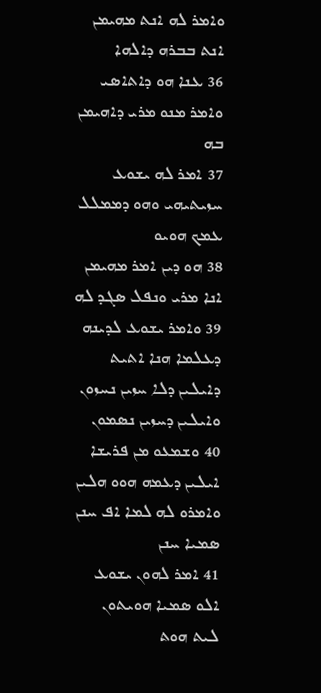ܘܐܡܪ ܠܗ ܐܢܬ ܡܗܝܡܢ ܐܢܬ ܒܒܪܗ ܕܐܠܗܐ
36 ܥܢܐ ܗܘ ܕܐܬܐܤܝ ܘܐܡܪ ܡܢܘ ܡܪܝ ܕܐܗܝܡܢ ܒܗ
37 ܐܡܪ ܠܗ ܝܫܘܥ ܚܙܝܬܝܗܝ ܘܗܘ ܕܡܡܠܠ ܥܡܟ ܗܘܝܘ
38 ܗܘ ܕܝܢ ܐܡܪ ܡܗܝܡܢ ܐܢܐ ܡܪܝ ܘܢܦܠ ܤܓܕ ܠܗ
39 ܘܐܡܪ ܝܫܘܥ ܠܕܝܢܗ ܕܥܠܡܐ ܗܢܐ ܐܬܝܬ ܕܐܝܠܝܢ ܕܠܐ ܚܙܝܢ ܢܚܙܘܢ ܘܐܝܠܝܢ ܕܚܙܝܢ ܢܤܡܘܢ
40 ܘܫܡܥܘ ܡܢ ܦܪܝܫܐ ܐܝܠܝܢ ܕܥܡܗ ܗܘܘ ܗܠܝܢ ܘܐܡܪܘ ܠܗ ܠܡܐ ܐܦ ܚܢܢ ܤܡܝܐ ܚܢܢ
41 ܐܡܪ ܠܗܘܢ ܝܫܘܥ ܐܠܘ ܤܡܝܐ ܗܘܝܬܘܢ ܠܝܬ ܗܘܬ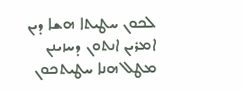ܠܟܘܢ ܚܛܝܬܐ ܗܫܐ ܕܝܢ ܐܡܪܝܢ ܐܢܬܘܢ ܕܚܙܝܢܢ ܡܛܠ ܗܢܐ ܚܛܝܬܟܘܢ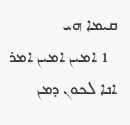ܩܝܡܐ ܗܝ
  1 ܐܡܝܢ ܐܡܝܢ ܐܡܪ ܐܢܐ ܠܟܘܢ ܕܡܢ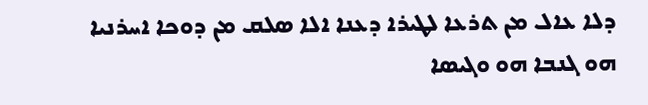ܕܠܐ ܥܐܠ ܡܢ ܬܪܥܐ ܠܛܝܪܐ ܕܥܢܐ ܐܠܐ ܤܠܩ ܡܢ ܕܘܟܐ ܐܚܪܢܝܐ ܗܘ ܓܢܒܐ ܗܘ ܘܓܝܤܐ